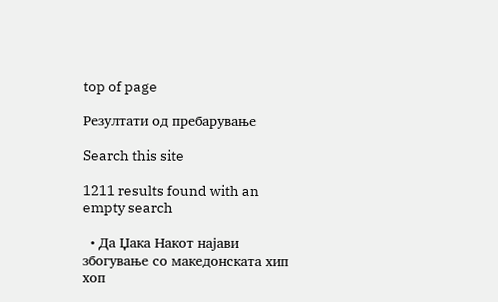top of page

Резултати од пребарување

Search this site

1211 results found with an empty search

  • Да Џака Накот најави збогување со македонската хип хоп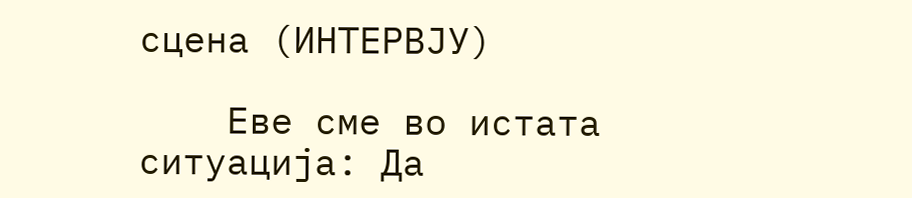сцена (ИНТЕРВЈУ)

    Еве сме во истата ситуација: Да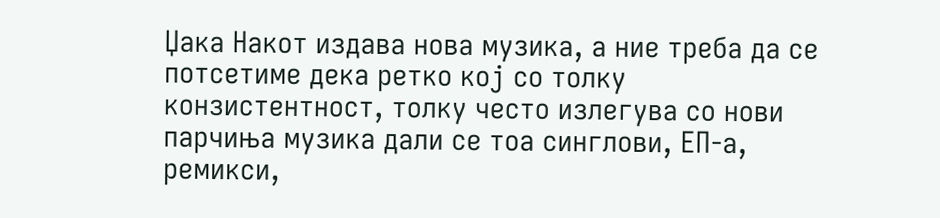Џака Накот издава нова музика, а ние треба да се потсетиме дека ретко кој со толку конзистентност, толку често излегува со нови парчиња музика дали се тоа синглови, ЕП-а, ремикси,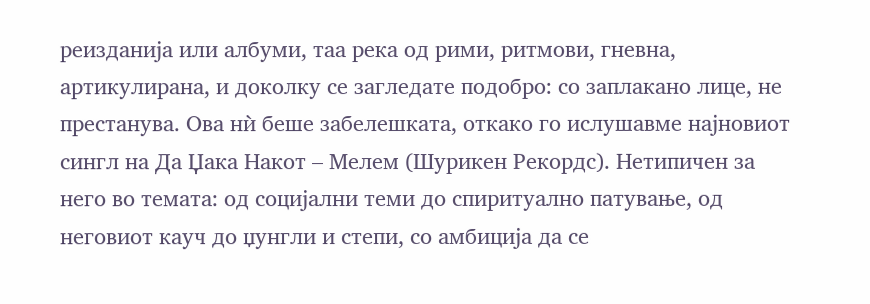реизданија или албуми, таа река од рими, ритмови, гневна, артикулирана, и доколку се загледате подобро: со заплакано лице, не престанува. Ова нѝ беше забелешката, откако го ислушавме најновиот сингл на Да Џака Накот – Мелем (Шурикен Рекордс). Нетипичен за него во темата: од социјални теми до спиритуално патување, од неговиот кауч до џунгли и степи, со амбиција да се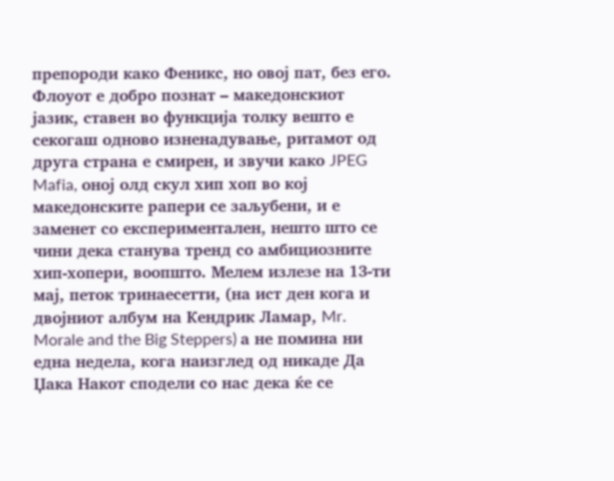препороди како Феникс, но овој пат, без его. Флоуот е добро познат – македонскиот јазик, ставен во функција толку вешто е секогаш одново изненадување, ритамот од друга страна е смирен, и звучи како JPEG Mafia, оној олд скул хип хоп во кој македонските рапери се заљубени, и е заменет со експериментален, нешто што се чини дека станува тренд со амбициозните хип-хопери, воопшто. Мелем излезе на 13-ти мај, петок тринаесетти, (на ист ден кога и двојниот албум на Кендрик Ламар, Mr. Morale and the Big Steppers) а не помина ни една недела, кога наизглед од никаде Да Џака Накот сподели со нас дека ќе се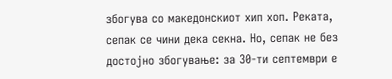збогува со македонскиот хип хоп. Реката, сепак се чини дека секна. Но, сепак не без достојно збогување: за 30-ти септември е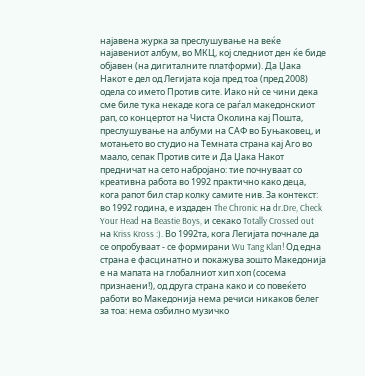најавена журка за преслушување на веќе најавениот албум, во МКЦ, кој следниот ден ќе биде објавен (на дигиталните платформи). Да Џака Накот е дел од Легијата која пред тоа (пред 2008) одела со името Против сите. Иако нѝ се чини дека сме биле тука некаде кога се раѓал македонскиот рап, со концертот на Чиста Околина кај Пошта, преслушување на албуми на САФ во Буњаковец, и мотањето во студио на Темната страна кај Аго во маало, сепак Против сите и Да Џака Накот предничат на сето набројано: тие почнуваат со креативна работа во 1992 практично како деца, кога рапот бил стар колку самите нив. За контекст: во 1992 година, е издаден The Chronic на dr.Dre, Check Your Head на Beastie Boys, и секако Totally Crossed out на Kriss Kross :). Во 1992та, кога Легијата почнале да се опробуваат - се формирани Wu Tang Klan! Од една страна е фасцинатно и покажува зошто Македонија е на мапата на глобалниот хип хоп (сосема признаени!), од друга страна како и со повеќето работи во Македонија нема речиси никаков белег за тоа: нема озбилно музичко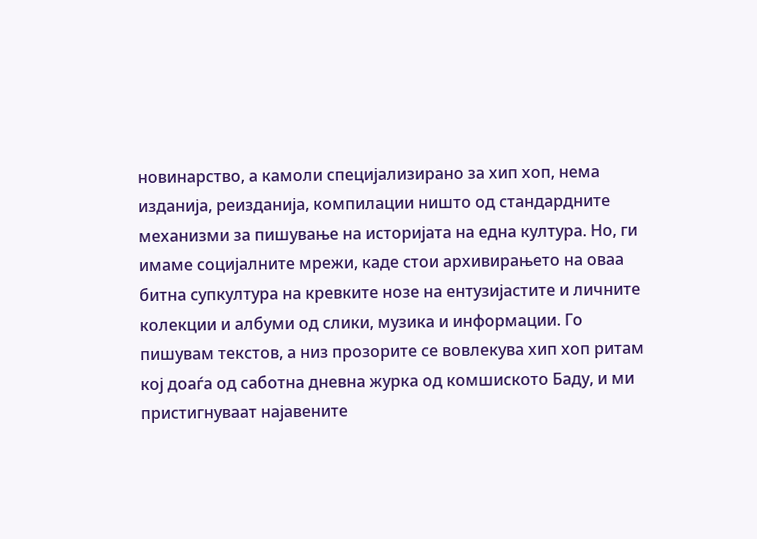новинарство, а камоли специјализирано за хип хоп, нема изданија, реизданија, компилации ништо од стандардните механизми за пишување на историјата на една култура. Но, ги имаме социјалните мрежи, каде стои архивирањето на оваа битна супкултура на кревките нозе на ентузијастите и личните колекции и албуми од слики, музика и информации. Го пишувам текстов, а низ прозорите се вовлекува хип хоп ритам кој доаѓа од саботна дневна журка од комшиското Баду, и ми пристигнуваат најавените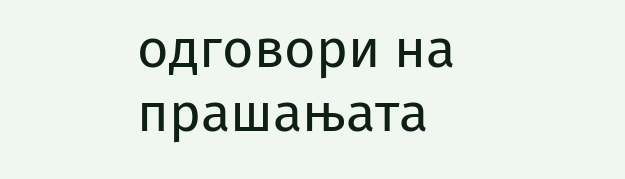одговори на прашањата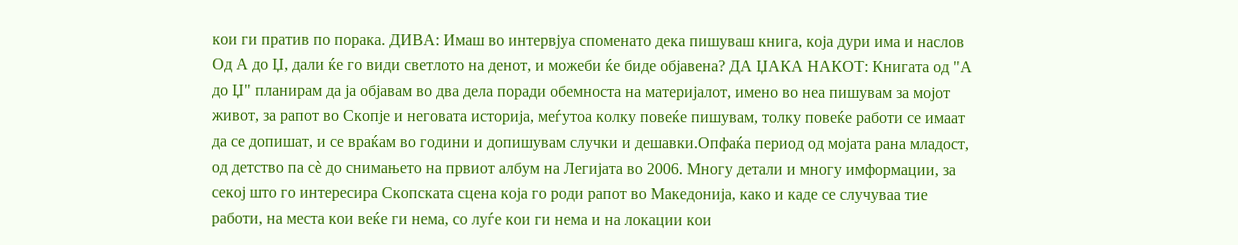кои ги пратив по порака. ДИВА: Имаш во интервјуа споменато дека пишуваш книга, која дури има и наслов Од А до Џ, дали ќе го види светлото на денот, и можеби ќе биде објавена? ДА ЏАКА НАКОТ: Книгата од "А до Џ" планирам да ја објавам во два дела поради обемноста на материјалот, имено во неа пишувам за мојот живот, за рапот во Скопје и неговата историја, меѓутоа колку повеќе пишувам, толку повеќе работи се имаат да се допишат, и се враќам во години и допишувам случки и дешавки.Опфаќа период од мојата рана младост, од детство па сè до снимањето на првиот албум на Легијата во 2006. Многу детали и многу имформации, за секој што го интересира Скопската сцена која го роди рапот во Македонија, како и каде се случуваа тие работи, на места кои веќе ги нема, со луѓе кои ги нема и на локации кои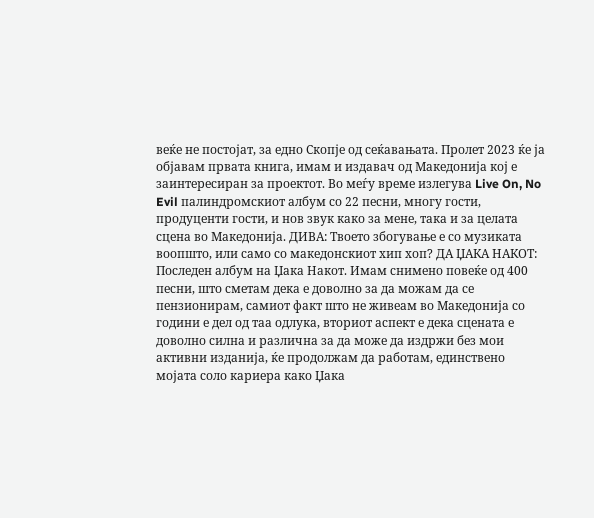веќе не постојат, за едно Скопје од сеќавањата. Пролет 2023 ќе ја објавам првата книга, имам и издавач од Македонија кој е заинтересиран за проектот. Во меѓу време излегува Live On, No Evil палиндромскиот албум со 22 песни, многу гости, продуценти гости, и нов звук како за мене, така и за целата сцена во Македонија. ДИВА: Твоето збогување е со музиката воопшто, или само со македонскиот хип хоп? ДА ЏАКА НАКОТ: Последен албум на Џака Накот. Имам снимено повеќе од 400 песни, што сметам дека е доволно за да можам да се пензионирам, самиот факт што не живеам во Македонија со години е дел од таа одлука, вториот аспект е дека сцената е доволно силна и различна за да може да издржи без мои активни изданија, ќе продолжам да работам, единствено мојата соло кариера како Џака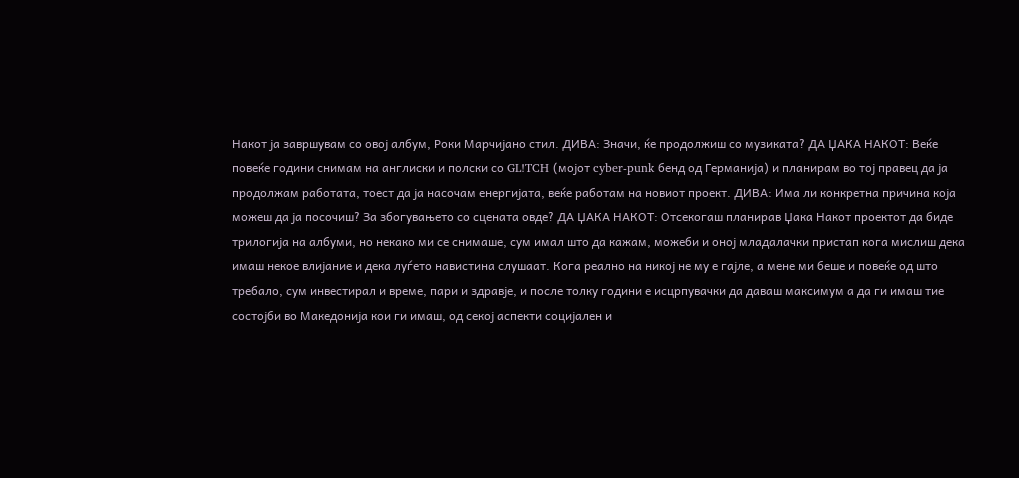Накот ја завршувам со овој албум, Роки Марчијано стил. ДИВА: Значи, ќе продолжиш со музиката? ДА ЏАКА НАКОТ: Веќе повеќе години снимам на англиски и полски со GL!TCH (мојот cyber-punk бенд од Германија) и планирам во тој правец да ја продолжам работата, тоест да ја насочам енергијата, веќе работам на новиот проект. ДИВА: Има ли конкретна причина која можеш да ја посочиш? За збогувањето со сцената овде? ДА ЏАКА НАКОТ: Отсекогаш планирав Џака Накот проектот да биде трилогија на албуми, но некако ми се снимаше, сум имал што да кажам, можеби и оној младалачки пристап кога мислиш дека имаш некое влијание и дека луѓето навистина слушаат. Кога реално на никој не му е гајле, а мене ми беше и повеќе од што требало, сум инвестирал и време, пари и здравје, и после толку години е исцрпувачки да даваш максимум а да ги имаш тие состојби во Македонија кои ги имаш, од секој аспекти социјален и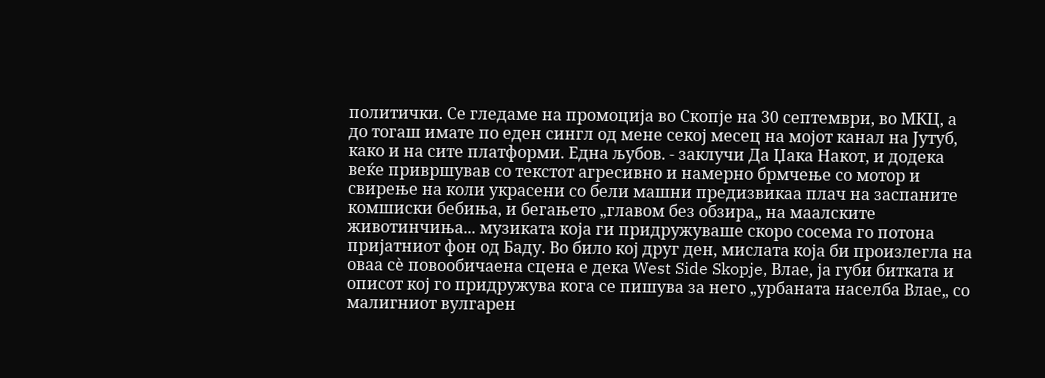политички. Се гледаме на промоција во Скопје на 30 септември, во МКЦ, а до тогаш имате по еден сингл од мене секој месец на мојот канал на Јутуб, како и на сите платформи. Една љубов. - заклучи Да Џака Накот, и додека веќе привршував со текстот агресивно и намерно брмчење со мотор и свирење на коли украсени со бели машни предизвикаа плач на заспаните комшиски бебиња, и бегањето „главом без обзира„ на маалските животинчиња... музиката која ги придружуваше скоро сосема го потона пријатниот фон од Баду. Во било кој друг ден, мислата која би произлегла на оваа сè повообичаена сцена е дека West Side Skopje, Влае, ја губи битката и описот кој го придружува кога се пишува за него „урбаната населба Влае„ со малигниот вулгарен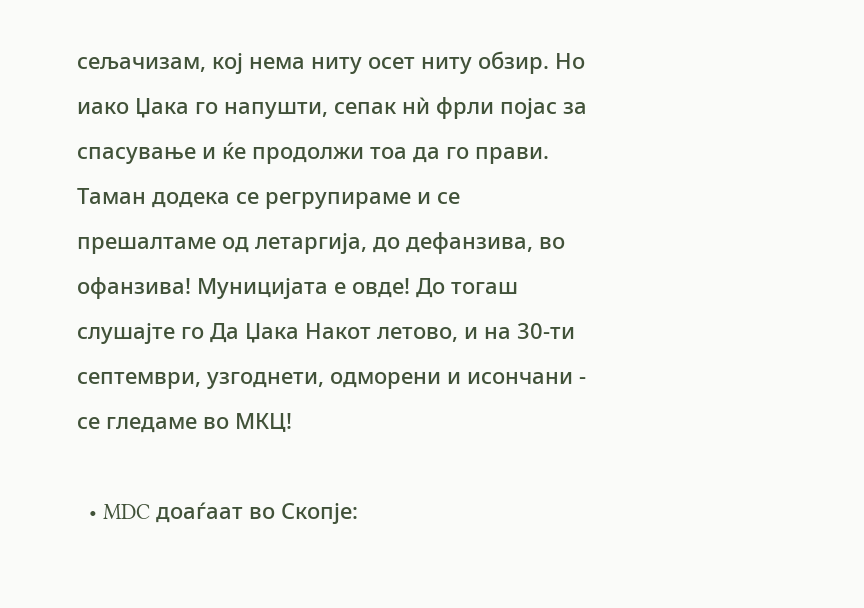сељачизам, кој нема ниту осет ниту обзир. Но иако Џака го напушти, сепак нѝ фрли појас за спасување и ќе продолжи тоа да го прави. Таман додека се регрупираме и се прешалтаме од летаргија, до дефанзива, во офанзива! Муницијата е овде! До тогаш слушајте го Да Џака Накот летово, и на 30-ти септември, узгоднети, одморени и исончани - се гледаме во МКЦ!

  • MDC доаѓаат во Скопје: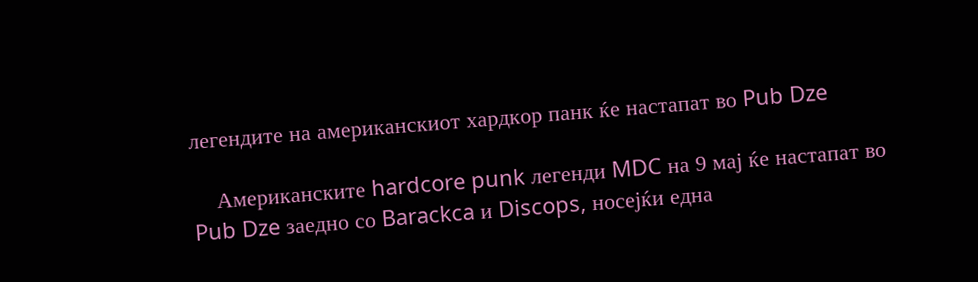легендите на американскиот хардкор панк ќе настапат во Pub Dze

    Американските hardcore punk легенди MDC на 9 мај ќе настапат во Pub Dze заедно со Barackca и Discops, носејќи една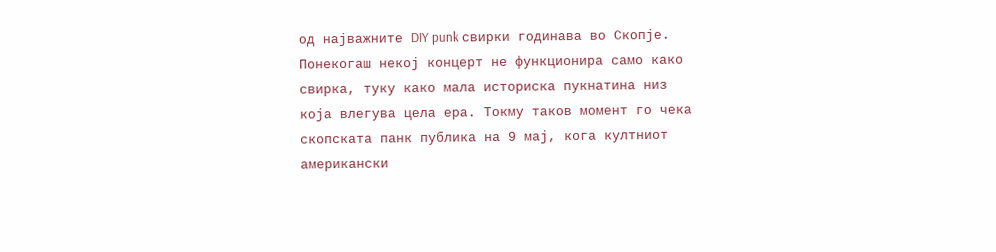од најважните DIY punk свирки годинава во Скопје. Понекогаш некој концерт не функционира само како свирка, туку како мала историска пукнатина низ која влегува цела ера. Токму таков момент го чека скопската панк публика на 9 мај, кога култниот американски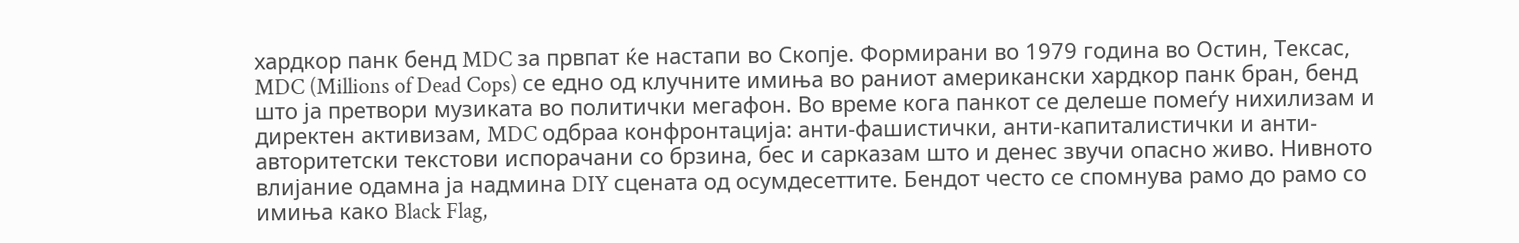хардкор панк бенд MDC за првпат ќе настапи во Скопје. Формирани во 1979 година во Остин, Тексас, MDC (Millions of Dead Cops) се едно од клучните имиња во раниот американски хардкор панк бран, бенд што ја претвори музиката во политички мегафон. Во време кога панкот се делеше помеѓу нихилизам и директен активизам, MDC одбраа конфронтација: анти-фашистички, анти-капиталистички и анти-авторитетски текстови испорачани со брзина, бес и сарказам што и денес звучи опасно живо. Нивното влијание одамна ја надмина DIY сцената од осумдесеттите. Бендот често се спомнува рамо до рамо со имиња како Black Flag,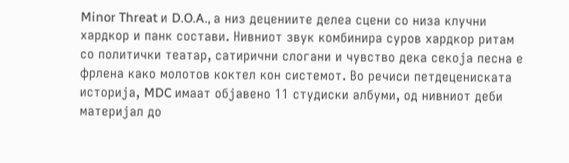Minor Threat и D.O.A., а низ децениите делеа сцени со низа клучни хардкор и панк состави. Нивниот звук комбинира суров хардкор ритам со политички театар, сатирични слогани и чувство дека секоја песна е фрлена како молотов коктел кон системот. Во речиси петдецениската историја, MDC имаат објавено 11 студиски албуми, од нивниот деби материјал до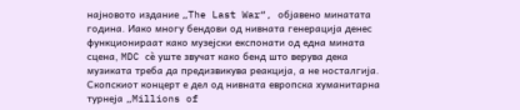најновото издание „The Last War“, објавено минатата година. Иако многу бендови од нивната генерација денес функционираат како музејски експонати од една мината сцена, MDC сè уште звучат како бенд што верува дека музиката треба да предизвикува реакција, а не носталгија. Скопскиот концерт е дел од нивната европска хуманитарна турнеја „Millions of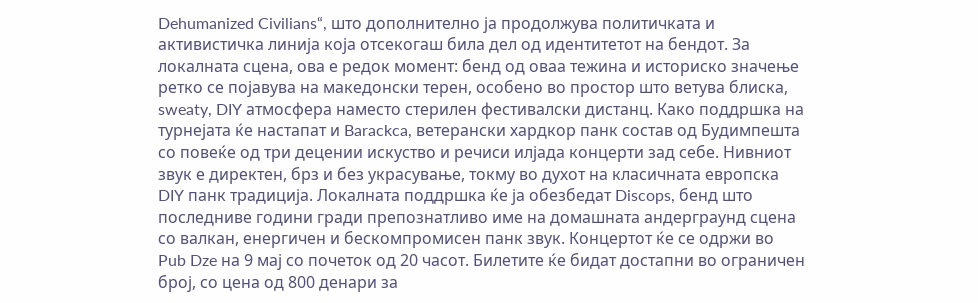Dehumanized Civilians“, што дополнително ја продолжува политичката и активистичка линија која отсекогаш била дел од идентитетот на бендот. За локалната сцена, ова е редок момент: бенд од оваа тежина и историско значење ретко се појавува на македонски терен, особено во простор што ветува блиска, sweaty, DIY атмосфера наместо стерилен фестивалски дистанц. Како поддршка на турнејата ќе настапат и Barackca, ветерански хардкор панк состав од Будимпешта со повеќе од три децении искуство и речиси илјада концерти зад себе. Нивниот звук е директен, брз и без украсување, токму во духот на класичната европска DIY панк традиција. Локалната поддршка ќе ја обезбедат Discops, бенд што последниве години гради препознатливо име на домашната андерграунд сцена со валкан, енергичен и бескомпромисен панк звук. Концертот ќе се одржи во Pub Dze на 9 мај со почеток од 20 часот. Билетите ќе бидат достапни во ограничен број, со цена од 800 денари за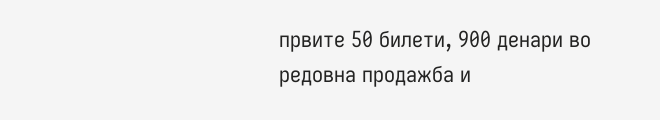првите 50 билети, 900 денари во редовна продажба и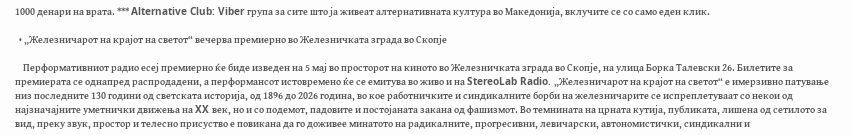1000 денари на врата. *** Alternative Club: Viber група за сите што ја живеат алтернативната култура во Македонија, вклучите се со само еден клик.

  • „Железничарот на крајот на светот“ вечерва премиерно во Железничката зграда во Скопје

    Перформативниот радио есеј премиерно ќе биде изведен на 5 мај во просторот на киното во Железничката зграда во Скопје, на улица Борка Талевски 26. Билетите за премиерата се однапред распродадени, а перформансот истовремено ќе се емитува во живо и на StereoLab Radio. „Железничарот на крајот на светот“ е имерзивно патување низ последните 130 години од светската историја, од 1896 до 2026 година, во кое работничките и синдикалните борби на железничарите се испреплетуваат со некои од најзначајните уметнички движења на XX век, но и со подемот, падовите и постојаната закана од фашизмот. Во темнината на црната кутија, публиката, лишена од сетилото за вид, преку звук, простор и телесно присуство е повикана да го доживее минатото на радикалните, прогресивни, левичарски, автономистички, синдикални и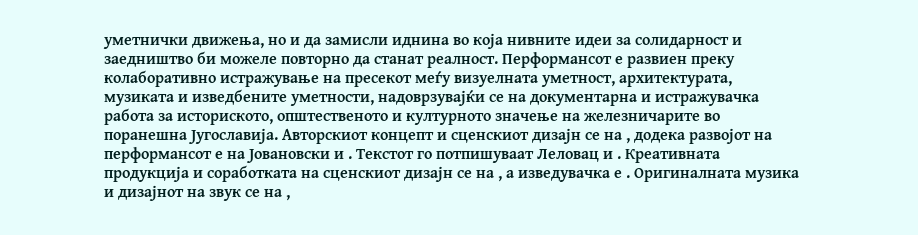уметнички движења, но и да замисли иднина во која нивните идеи за солидарност и заедништво би можеле повторно да станат реалност. Перформансот е развиен преку колаборативно истражување на пресекот меѓу визуелната уметност, архитектурата, музиката и изведбените уметности, надоврзувајќи се на документарна и истражувачка работа за историското, општественото и културното значење на железничарите во поранешна Југославија. Авторскиот концепт и сценскиот дизајн се на , додека развојот на перформансот е на Јовановски и . Текстот го потпишуваат Леловац и . Креативната продукција и соработката на сценскиот дизајн се на , а изведувачка е . Оригиналната музика и дизајнот на звук се на ,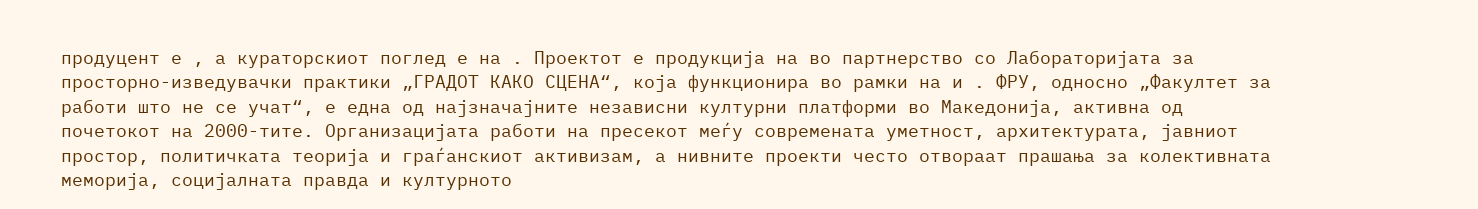продуцент е , а кураторскиот поглед е на . Проектот е продукција на во партнерство со Лабораторијата за просторно-изведувачки практики „ГРАДОТ КАКО СЦЕНА“, која функционира во рамки на и . ФРУ, односно „Факултет за работи што не се учат“, е една од најзначајните независни културни платформи во Македонија, активна од почетокот на 2000-тите. Организацијата работи на пресекот меѓу современата уметност, архитектурата, јавниот простор, политичката теорија и граѓанскиот активизам, а нивните проекти често отвораат прашања за колективната меморија, социјалната правда и културното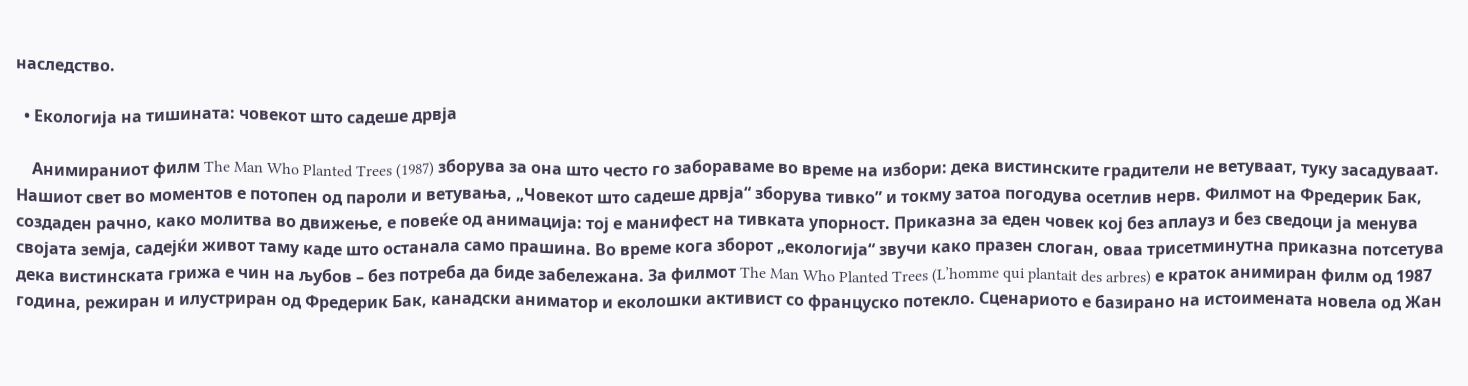наследство.

  • Екологија на тишината: човекот што садеше дрвја

    Анимираниот филм The Man Who Planted Trees (1987) зборува за она што често го забораваме во време на избори: дека вистинските градители не ветуваат, туку засадуваат. Нашиот свет во моментов е потопен од пароли и ветувања, „Човекот што садеше дрвја“ зборува тивко” и токму затоа погодува осетлив нерв. Филмот на Фредерик Бак, создаден рачно, како молитва во движење, е повеќе од анимација: тој е манифест на тивката упорност. Приказна за еден човек кој без аплауз и без сведоци ја менува својата земја, садејќи живот таму каде што останала само прашина. Во време кога зборот „екологија“ звучи како празен слоган, оваа трисетминутна приказна потсетува дека вистинската грижа е чин на љубов – без потреба да биде забележана. За филмот The Man Who Planted Trees (L’homme qui plantait des arbres) е краток анимиран филм од 1987 година, режиран и илустриран од Фредерик Бак, канадски аниматор и еколошки активист со француско потекло. Сценариото е базирано на истоимената новела од Жан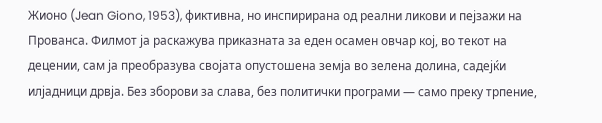Жионо (Jean Giono, 1953), фиктивна, но инспирирана од реални ликови и пејзажи на Прованса. Филмот ја раскажува приказната за еден осамен овчар кој, во текот на децении, сам ја преобразува својата опустошена земја во зелена долина, садејќи илјадници дрвја. Без зборови за слава, без политички програми — само преку трпение,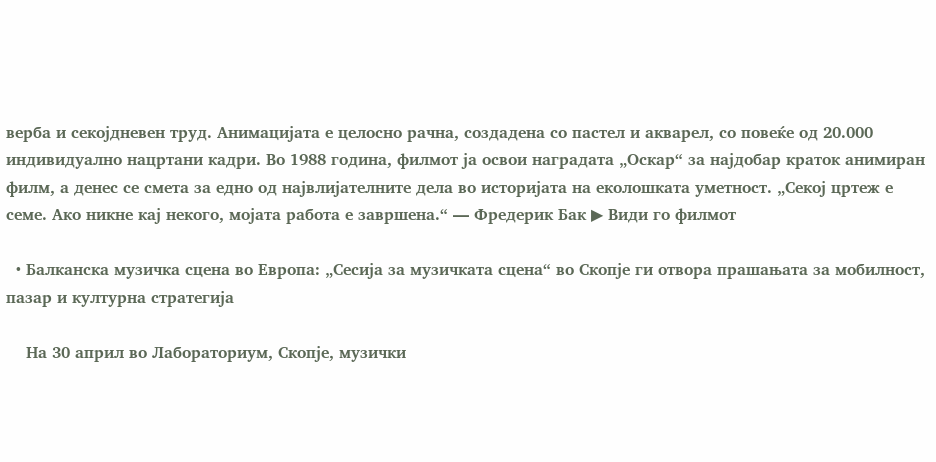верба и секојдневен труд. Анимацијата е целосно рачна, создадена со пастел и акварел, со повеќе од 20.000 индивидуално нацртани кадри. Во 1988 година, филмот ја освои наградата „Оскар“ за најдобар краток анимиран филм, а денес се смета за едно од највлијателните дела во историјата на еколошката уметност. „Секој цртеж е семе. Ако никне кај некого, мојата работа е завршена.“ — Фредерик Бак ▶ Види го филмот

  • Балканска музичка сцена во Европа: „Сесија за музичката сцена“ во Скопје ги отвора прашањата за мобилност, пазар и културна стратегија

    На 30 април во Лабораториум, Скопје, музички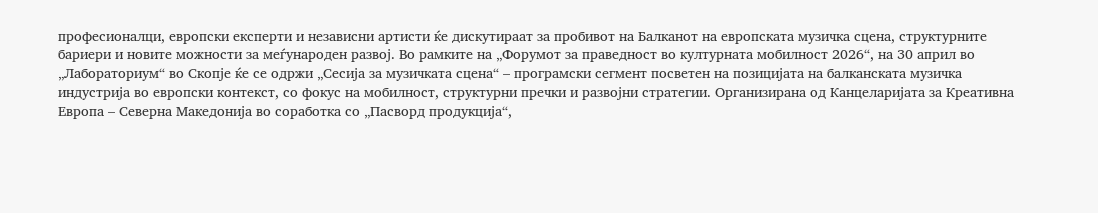професионалци, европски експерти и независни артисти ќе дискутираат за пробивот на Балканот на европската музичка сцена, структурните бариери и новите можности за меѓународен развој. Во рамките на „Форумот за праведност во културната мобилност 2026“, на 30 април во „Лабораториум“ во Скопје ќе се одржи „Сесија за музичката сцена“ – програмски сегмент посветен на позицијата на балканската музичка индустрија во европски контекст, со фокус на мобилност, структурни пречки и развојни стратегии. Организирана од Канцеларијата за Креативна Европа – Северна Македонија во соработка со „Пасворд продукција“,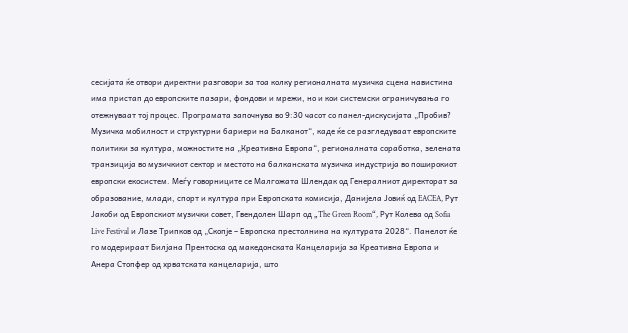сесијата ќе отвори директни разговори за тоа колку регионалната музичка сцена навистина има пристап до европските пазари, фондови и мрежи, но и кои системски ограничувања го отежнуваат тој процес. Програмата започнува во 9:30 часот со панел-дискусијата „Пробив? Музичка мобилност и структурни бариери на Балканот“, каде ќе се разгледуваат европските политики за култура, можностите на „Креативна Европа“, регионалната соработка, зелената транзиција во музичкиот сектор и местото на балканската музичка индустрија во поширокиот европски екосистем. Меѓу говорниците се Малгожата Шлендак од Генералниот директорат за образование, млади, спорт и култура при Европската комисија, Данијела Јовиќ од EACEA, Рут Јакоби од Европскиот музички совет, Гвендолен Шарп од „The Green Room“, Рут Колева од Sofia Live Festival и Лазе Трипков од „Скопје – Европска престолнина на културата 2028“. Панелот ќе го модерираат Билјана Прентоска од македонската Канцеларија за Креативна Европа и Анера Стопфер од хрватската канцеларија, што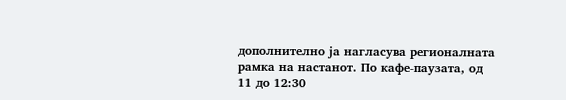дополнително ја нагласува регионалната рамка на настанот. По кафе-паузата, од 11 до 12:30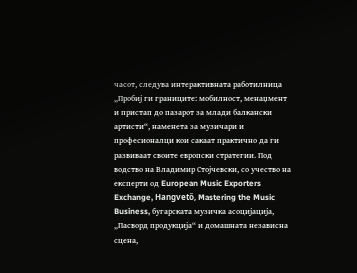часот, следува интерактивната работилница „Пробиј ги границите: мобилност, менаџмент и пристап до пазарот за млади балкански артисти“, наменета за музичари и професионалци кои сакаат практично да ги развиваат своите европски стратегии. Под водство на Владимир Стојчевски, со учество на експерти од European Music Exporters Exchange, Hangvető, Mastering the Music Business, бугарската музичка асоцијација, „Пасворд продукција“ и домашната независна сцена,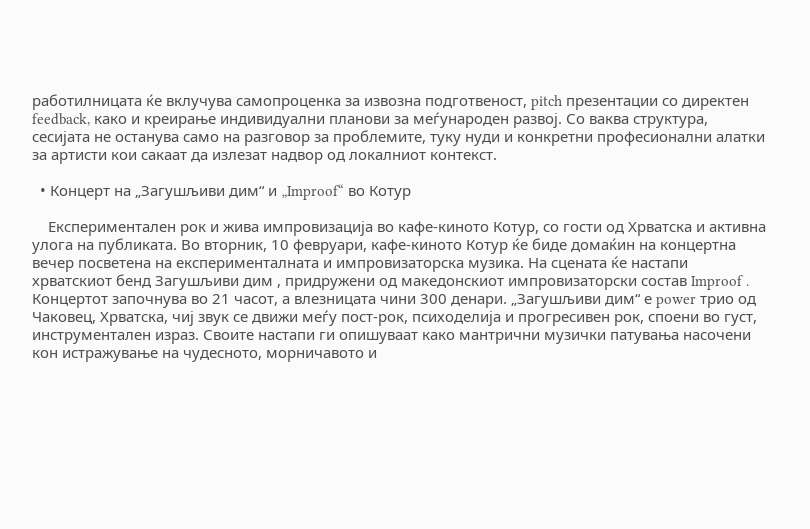работилницата ќе вклучува самопроценка за извозна подготвеност, pitch презентации со директен feedback, како и креирање индивидуални планови за меѓународен развој. Со ваква структура, сесијата не останува само на разговор за проблемите, туку нуди и конкретни професионални алатки за артисти кои сакаат да излезат надвор од локалниот контекст.

  • Концерт на „Загушљиви дим“ и „Improof“ во Котур

    Експериментален рок и жива импровизација во кафе-киното Котур, со гости од Хрватска и активна улога на публиката. Во вторник, 10 февруари, кафе-киното Котур ќе биде домаќин на концертна вечер посветена на експерименталната и импровизаторска музика. На сцената ќе настапи хрватскиот бенд Загушљиви дим , придружени од македонскиот импровизаторски состав Improof . Концертот започнува во 21 часот, а влезницата чини 300 денари. „Загушљиви дим“ е power трио од Чаковец, Хрватска, чиј звук се движи меѓу пост-рок, психоделија и прогресивен рок, споени во густ, инструментален израз. Своите настапи ги опишуваат како мантрични музички патувања насочени кон истражување на чудесното, морничавото и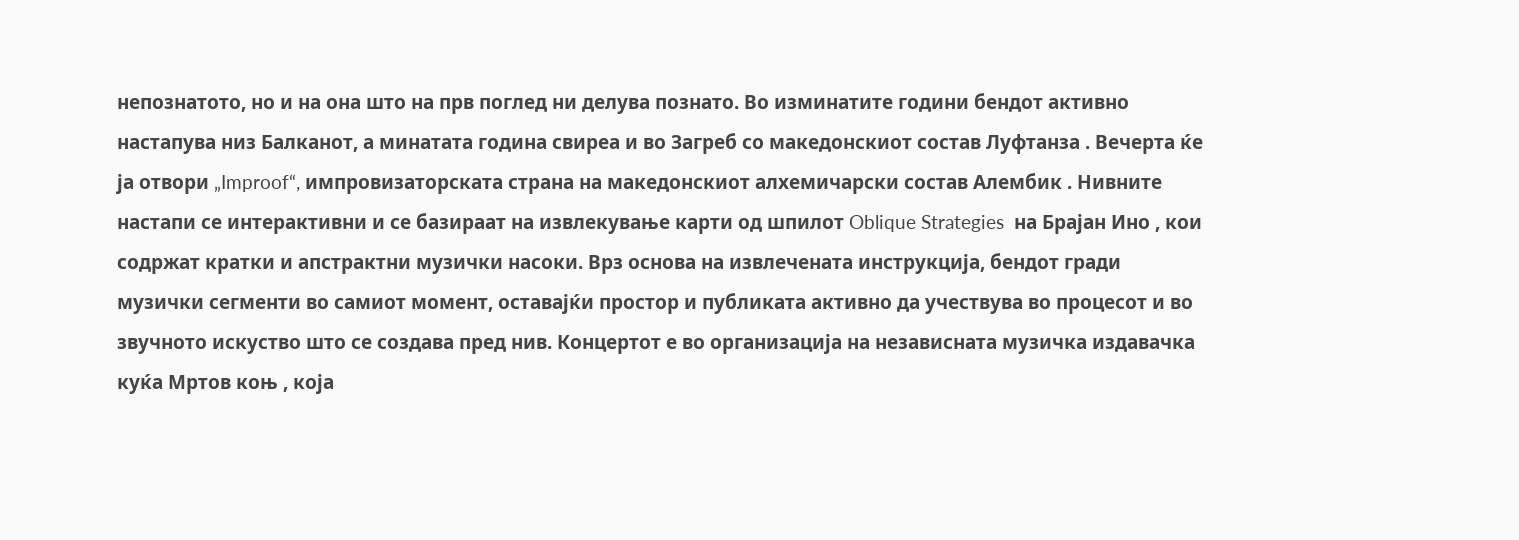непознатото, но и на она што на прв поглед ни делува познато. Во изминатите години бендот активно настапува низ Балканот, а минатата година свиреа и во Загреб со македонскиот состав Луфтанза . Вечерта ќе ја отвори „Improof“, импровизаторската страна на македонскиот алхемичарски состав Алембик . Нивните настапи се интерактивни и се базираат на извлекување карти од шпилот Oblique Strategies  на Брајан Ино , кои содржат кратки и апстрактни музички насоки. Врз основа на извлечената инструкција, бендот гради музички сегменти во самиот момент, оставајќи простор и публиката активно да учествува во процесот и во звучното искуство што се создава пред нив. Концертот е во организација на независната музичка издавачка куќа Мртов коњ , која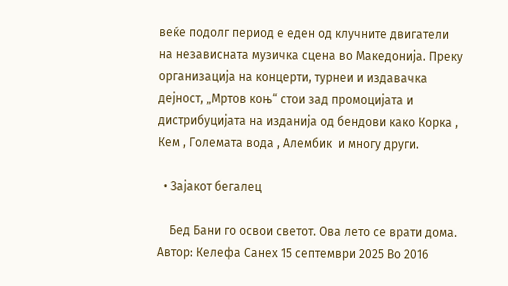веќе подолг период е еден од клучните двигатели на независната музичка сцена во Македонија. Преку организација на концерти, турнеи и издавачка дејност, „Мртов коњ“ стои зад промоцијата и дистрибуцијата на изданија од бендови како Корка , Кем , Големата вода , Алембик  и многу други.

  • Зајакот бегалец

    Бед Бани го освои светот. Ова лето се врати дома. Автор: Келефа Санех 15 септември 2025 Во 2016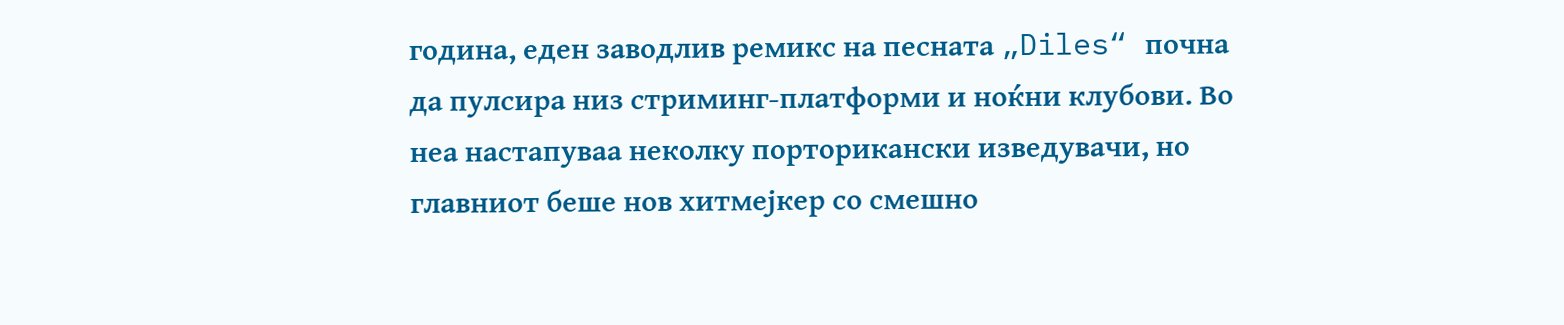година, еден заводлив ремикс на песната „Diles“ почна да пулсира низ стриминг-платформи и ноќни клубови. Во неа настапуваа неколку порторикански изведувачи, но главниот беше нов хитмејкер со смешно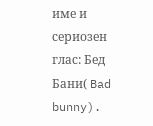име и сериозен глас: Бед Бани( Bad bunny).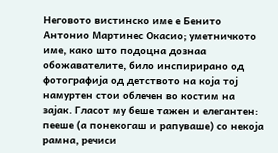Неговото вистинско име е Бенито Антонио Мартинес Окасио; уметничкото име, како што подоцна дознаа обожавателите, било инспирирано од фотографија од детството на која тој намуртен стои облечен во костим на зајак. Гласот му беше тажен и елегантен: пееше (а понекогаш и рапуваше) со некоја рамна, речиси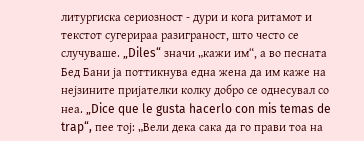литургиска сериозност - дури и кога ритамот и текстот сугерираа разиграност, што често се случуваше. „Diles“ значи „кажи им“, а во песната Бед Бани ја поттикнува една жена да им каже на нејзините пријателки колку добро се однесувал со неа. „Dice que le gusta hacerlo con mis temas de trap“, пее тој: „Вели дека сака да го прави тоа на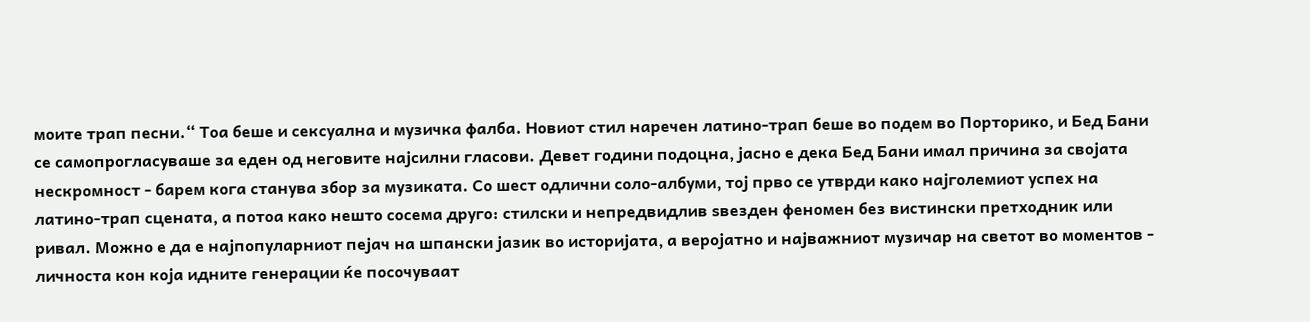моите трап песни.“ Тоа беше и сексуална и музичка фалба. Новиот стил наречен латино-трап беше во подем во Порторико, и Бед Бани се самопрогласуваше за еден од неговите најсилни гласови. Девет години подоцна, јасно е дека Бед Бани имал причина за својата нескромност - барем кога станува збор за музиката. Со шест одлични соло-албуми, тој прво се утврди како најголемиот успех на латино-трап сцената, а потоа како нешто сосема друго: стилски и непредвидлив ѕвезден феномен без вистински претходник или ривал. Можно е да е најпопуларниот пејач на шпански јазик во историјата, а веројатно и најважниот музичар на светот во моментов - личноста кон која идните генерации ќе посочуваат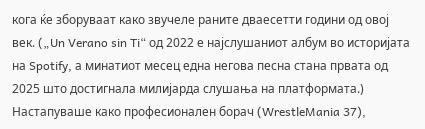кога ќе зборуваат како звучеле раните дваесетти години од овој век. („Un Verano sin Ti“ од 2022 е најслушаниот албум во историјата на Spotify, а минатиот месец една негова песна стана првата од 2025 што достигнала милијарда слушања на платформата.) Настапуваше како професионален борач (WrestleMania 37),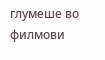глумеше во филмови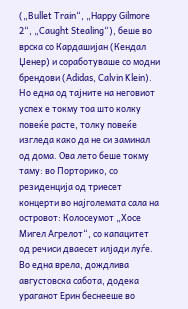(„Bullet Train“, „Happy Gilmore 2“, „Caught Stealing“), беше во врска со Кардашијан (Кендал Џенер) и соработуваше со модни брендови (Adidas, Calvin Klein). Но една од тајните на неговиот успех е токму тоа што колку повеќе расте, толку повеќе изгледа како да не си заминал од дома. Ова лето беше токму таму: во Порторико, со резиденција од триесет концерти во најголемата сала на островот: Колосеумот „Хосе Мигел Агрелот“, со капацитет од речиси дваесет илјади луѓе. Во една врела, дождлива августовска сабота, додека ураганот Ерин беснееше во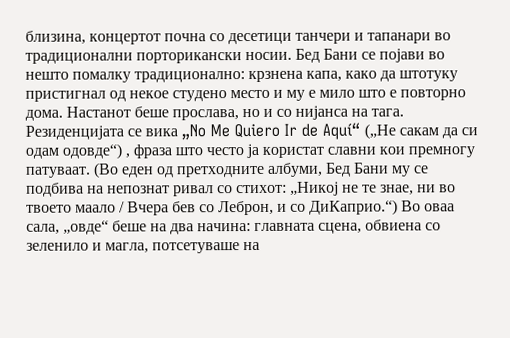близина, концертот почна со десетици танчери и тапанари во традиционални порторикански носии. Бед Бани се појави во нешто помалку традиционално: крзнена капа, како да штотуку пристигнал од некое студено место и му е мило што е повторно дома. Настанот беше прослава, но и со нијанса на тага. Резиденцијата се вика „No Me Quiero Ir de Aquí“ („Не сакам да си одам одовде“) , фраза што често ја користат славни кои премногу патуваат. (Во еден од претходните албуми, Бед Бани му се подбива на непознат ривал со стихот: „Никој не те знае, ни во твоето маало / Вчера бев со Леброн, и со ДиКаприо.“) Во оваа сала, „овде“ беше на два начина: главната сцена, обвиена со зеленило и магла, потсетуваше на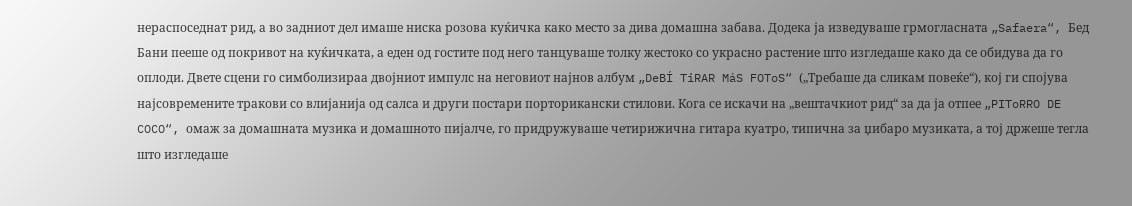нераспоседнат рид, а во задниот дел имаше ниска розова куќичка како место за дивa домашна забава. Додека ја изведуваше грмогласната „Safaera“, Бед Бани пееше од покривот на куќичката, а еден од гостите под него танцуваше толку жестоко со украсно растение што изгледаше како да се обидува да го оплоди. Двете сцени го симболизираа двојниот импулс на неговиот најнов албум „DeBÍ TiRAR MáS FOToS“ („Требаше да сликам повеќе“), кој ги спојува најсовремените тракови со влијанија од салса и други постари порторикански стилови. Кога се искачи на „вештачкиот рид“ за да ја отпее „PIToRRO DE COCO“, омаж за домашната музика и домашното пијалче, го придружуваше четирижична гитара куатро, типична за џибаро музиката, а тој држеше тегла што изгледаше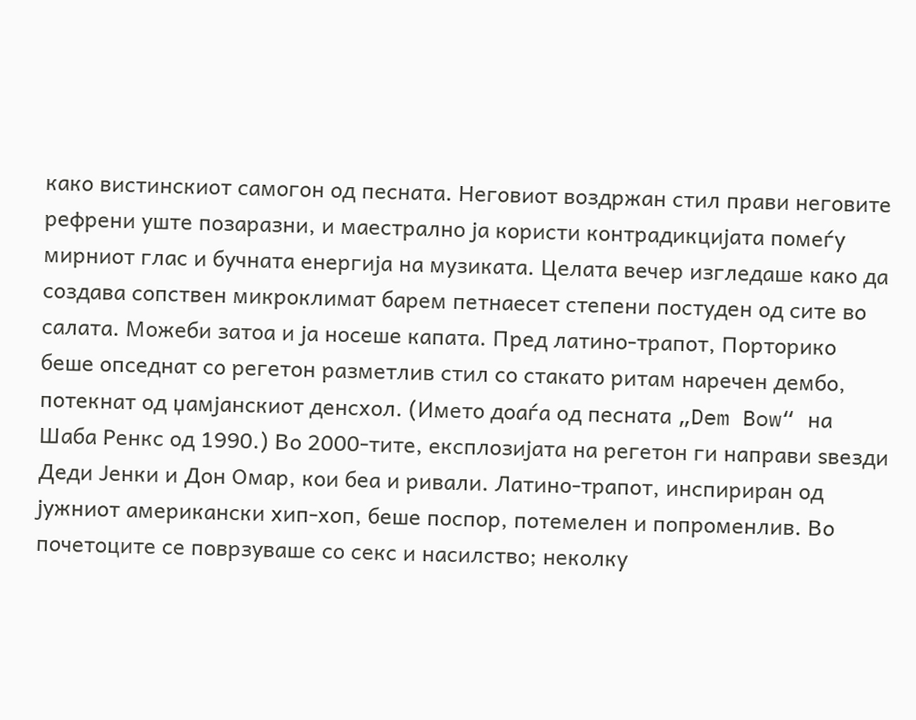како вистинскиот самогон од песната. Неговиот воздржан стил прави неговите рефрени уште позаразни, и маестрално ја користи контрадикцијата помеѓу мирниот глас и бучната енергија на музиката. Целата вечер изгледаше како да создава сопствен микроклимат барем петнаесет степени постуден од сите во салата. Можеби затоа и ја носеше капата. Пред латино-трапот, Порторико беше опседнат со регетон разметлив стил со стакато ритам наречен дембо, потекнат од џамјанскиот денсхол. (Името доаѓа од песната „Dem Bow“ на Шаба Ренкс од 1990.) Во 2000-тите, експлозијата на регетон ги направи ѕвезди Деди Јенки и Дон Омар, кои беа и ривали. Латино-трапот, инспириран од јужниот американски хип-хоп, беше поспор, потемелен и попроменлив. Во почетоците се поврзуваше со секс и насилство; неколку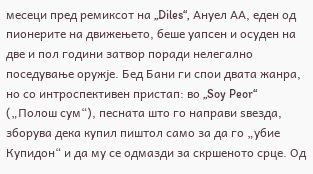месеци пред ремиксот на „Diles“, Ануел АА, еден од пионерите на движењето, беше уапсен и осуден на две и пол години затвор поради нелегално поседување оружје. Бед Бани ги спои двата жанра, но со интроспективен пристап: во „Soy Peor“ („Полош сум“), песната што го направи ѕвезда, зборува дека купил пиштол само за да го „убие Купидон“ и да му се одмазди за скршеното срце. Од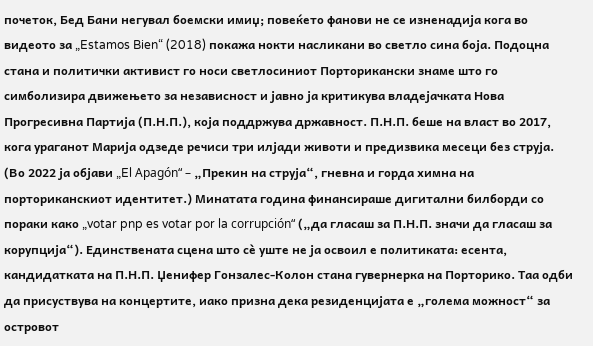почеток, Бед Бани негувал боемски имиџ; повеќето фанови не се изненадија кога во видеото за „Estamos Bien“ (2018) покажа нокти насликани во светло сина боја. Подоцна стана и политички активист го носи светлосиниот Порторикански знаме што го симболизира движењето за независност и јавно ја критикува владејачката Нова Прогресивна Партија (П.Н.П.), која поддржува државност. П.Н.П. беше на власт во 2017, кога ураганот Марија одзеде речиси три илјади животи и предизвика месеци без струја. (Во 2022 ја објави „El Apagón“ – „Прекин на струја“, гневна и горда химна на порториканскиот идентитет.) Минатата година финансираше дигитални билборди со пораки како „votar pnp es votar por la corrupción“ („да гласаш за П.Н.П. значи да гласаш за корупција“). Единствената сцена што сè уште не ја освоил е политиката: есента, кандидатката на П.Н.П. Џенифер Гонзалес-Колон стана гувернерка на Порторико. Таа одби да присуствува на концертите, иако призна дека резиденцијата е „голема можност“ за островот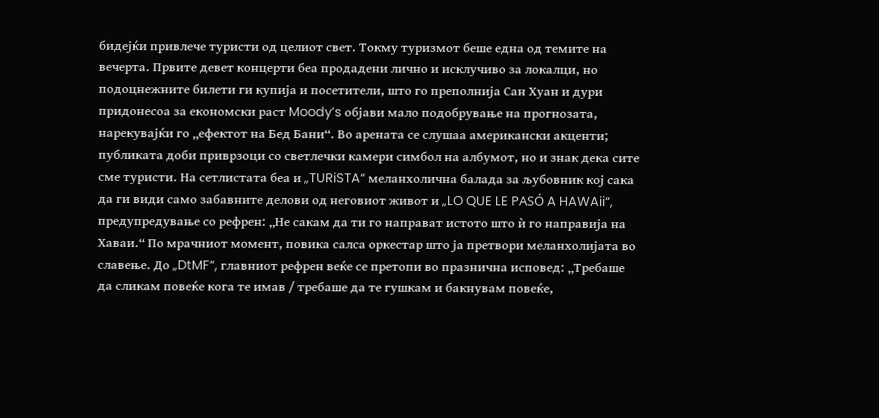бидејќи привлече туристи од целиот свет. Токму туризмот беше една од темите на вечерта. Првите девет концерти беа продадени лично и исклучиво за локалци, но подоцнежните билети ги купија и посетители, што го преполнија Сан Хуан и дури придонесоа за економски раст Moody’s објави мало подобрување на прогнозата, нарекувајќи го „ефектот на Бед Бани“. Во арената се слушаа американски акценти; публиката доби приврзоци со светлечки камери симбол на албумот, но и знак дека сите сме туристи. На сетлистата беа и „TURiSTA“ меланхолична балада за љубовник кој сака да ги види само забавните делови од неговиот живот и „LO QUE LE PASÓ A HAWAii“, предупредување со рефрен: „Не сакам да ти го направат истото што ѝ го направија на Хаваи.“ По мрачниот момент, повика салса оркестар што ја претвори меланхолијата во славење. До „DtMF“, главниот рефрен веќе се претопи во празнична исповед: „Требаше да сликам повеќе кога те имав / требаше да те гушкам и бакнувам повеќе,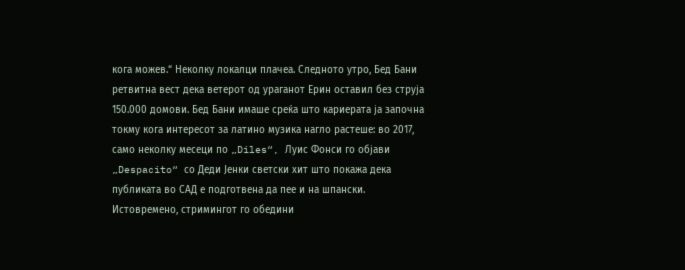кога можев.“ Неколку локалци плачеа. Следното утро, Бед Бани ретвитна вест дека ветерот од ураганот Ерин оставил без струја 150.000 домови. Бед Бани имаше среќа што кариерата ја започна токму кога интересот за латино музика нагло растеше: во 2017, само неколку месеци по „Diles“, Луис Фонси го објави „Despacito“ со Деди Јенки светски хит што покажа дека публиката во САД е подготвена да пее и на шпански. Истовремено, стримингот го обедини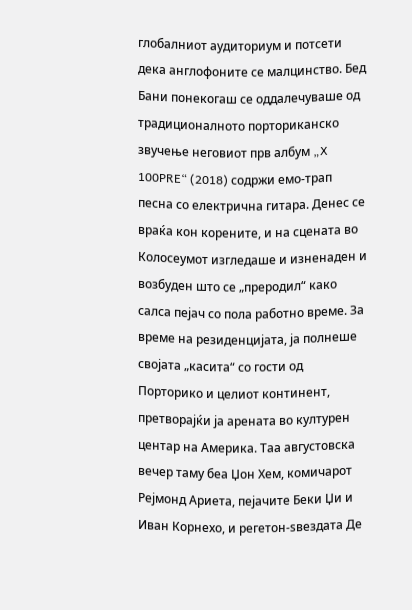глобалниот аудиториум и потсети дека англофоните се малцинство. Бед Бани понекогаш се оддалечуваше од традиционалното порториканско звучење неговиот прв албум „X 100PRE“ (2018) содржи емо-трап песна со електрична гитара. Денес се враќа кон корените, и на сцената во Колосеумот изгледаше и изненаден и возбуден што се „преродил“ како салса пејач со пола работно време. За време на резиденцијата, ја полнеше својата „касита“ со гости од Порторико и целиот континент, претворајќи ја арената во културен центар на Америка. Таа августовска вечер таму беа Џон Хем, комичарот Рејмонд Ариета, пејачите Беки Џи и Иван Корнехо, и регетон-ѕвездата Де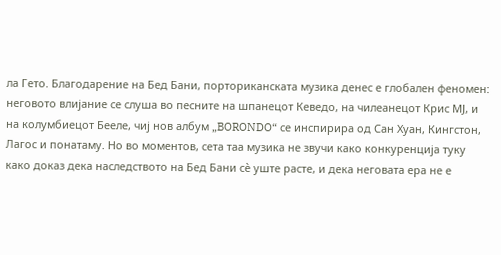ла Гето. Благодарение на Бед Бани, порториканската музика денес е глобален феномен: неговото влијание се слуша во песните на шпанецот Кеведо, на чилеанецот Крис МЈ, и на колумбиецот Бееле, чиј нов албум „BORONDO“ се инспирира од Сан Хуан, Кингстон, Лагос и понатаму. Но во моментов, сета таа музика не звучи како конкуренција туку како доказ дека наследството на Бед Бани сè уште расте, и дека неговата ера не е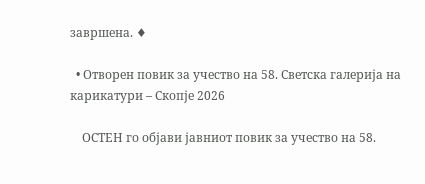завршена. ♦

  • Отворен повик за учество на 58. Светска галерија на карикатури – Скопје 2026

    ОСТЕН го објави јавниот повик за учество на 58.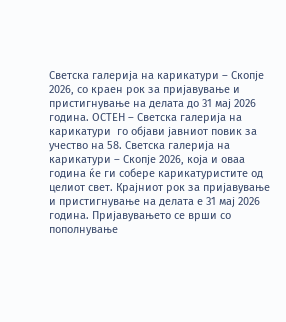Светска галерија на карикатури – Скопје 2026, со краен рок за пријавување и пристигнување на делата до 31 мај 2026 година. ОСТЕН – Светска галерија на карикатури  го објави јавниот повик за учество на 58. Светска галерија на карикатури – Скопје 2026, која и оваа година ќе ги собере карикатуристите од целиот свет. Крајниот рок за пријавување и пристигнување на делата е 31 мај 2026 година. Пријавувањето се врши со пополнување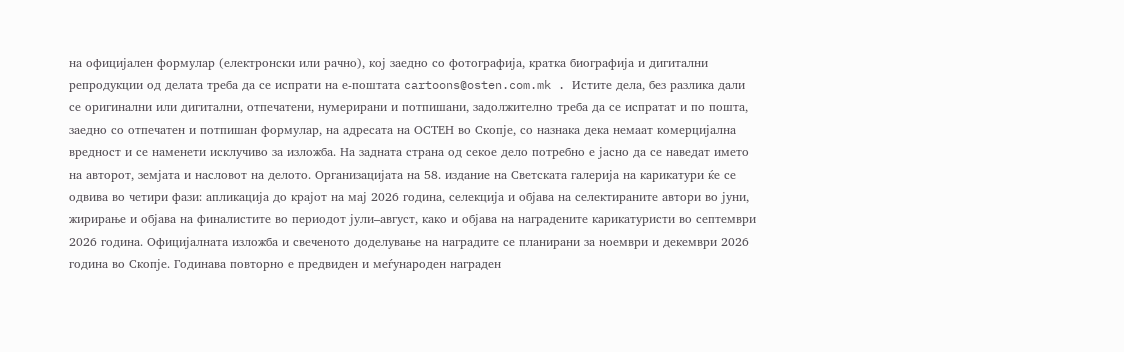на официјален формулар (електронски или рачно), кој заедно со фотографија, кратка биографија и дигитални репродукции од делата треба да се испрати на е-поштата cartoons@osten.com.mk . Истите дела, без разлика дали се оригинални или дигитални, отпечатени, нумерирани и потпишани, задолжително треба да се испратат и по пошта, заедно со отпечатен и потпишан формулар, на адресата на ОСТЕН во Скопје, со назнака дека немаат комерцијална вредност и се наменети исклучиво за изложба. На задната страна од секое дело потребно е јасно да се наведат името на авторот, земјата и насловот на делото. Организацијата на 58. издание на Светската галерија на карикатури ќе се одвива во четири фази: апликација до крајот на мај 2026 година, селекција и објава на селектираните автори во јуни, жирирање и објава на финалистите во периодот јули–август, како и објава на наградените карикатуристи во септември 2026 година. Официјалната изложба и свеченото доделување на наградите се планирани за ноември и декември 2026 година во Скопје. Годинава повторно е предвиден и меѓународен награден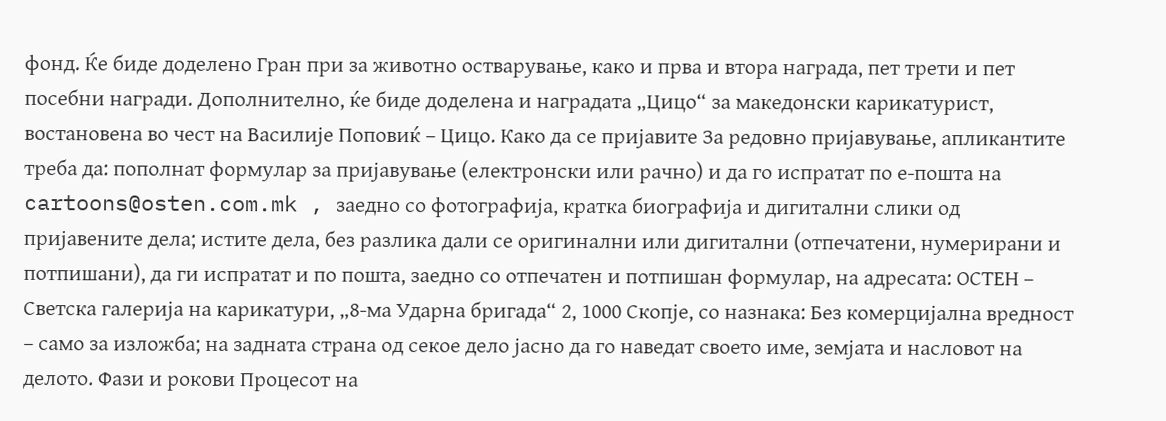фонд. Ќе биде доделено Гран при за животно остварување, како и прва и втора награда, пет трети и пет посебни награди. Дополнително, ќе биде доделена и наградата „Цицо“ за македонски карикатурист, востановена во чест на Василије Поповиќ – Цицо. Како да се пријавите За редовно пријавување, апликантите треба да: пополнат формулар за пријавување (електронски или рачно) и да го испратат по е-пошта на cartoons@osten.com.mk , заедно со фотографија, кратка биографија и дигитални слики од пријавените дела; истите дела, без разлика дали се оригинални или дигитални (отпечатени, нумерирани и потпишани), да ги испратат и по пошта, заедно со отпечатен и потпишан формулар, на адресата: ОСТЕН – Светска галерија на карикатури, „8-ма Ударна бригада“ 2, 1000 Скопје, со назнака: Без комерцијална вредност – само за изложба; на задната страна од секое дело јасно да го наведат своето име, земјата и насловот на делото. Фази и рокови Процесот на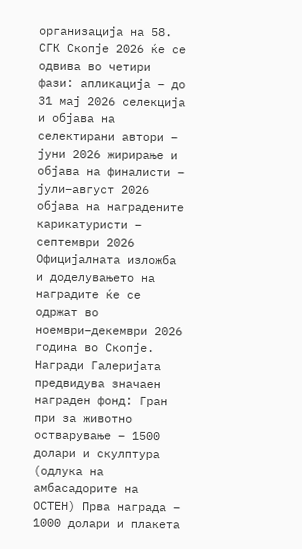организација на 58. СГК Скопје 2026 ќе се одвива во четири фази: апликација – до 31 мај 2026 селекција и објава на селектирани автори – јуни 2026 жирирање и објава на финалисти – јули–август 2026 објава на наградените карикатуристи – септември 2026 Официјалната изложба и доделувањето на наградите ќе се одржат во ноември–декември 2026 година во Скопје. Награди Галеријата предвидува значаен награден фонд: Гран при за животно остварување – 1500 долари и скулптура (одлука на амбасадорите на ОСТЕН) Прва награда – 1000 долари и плакета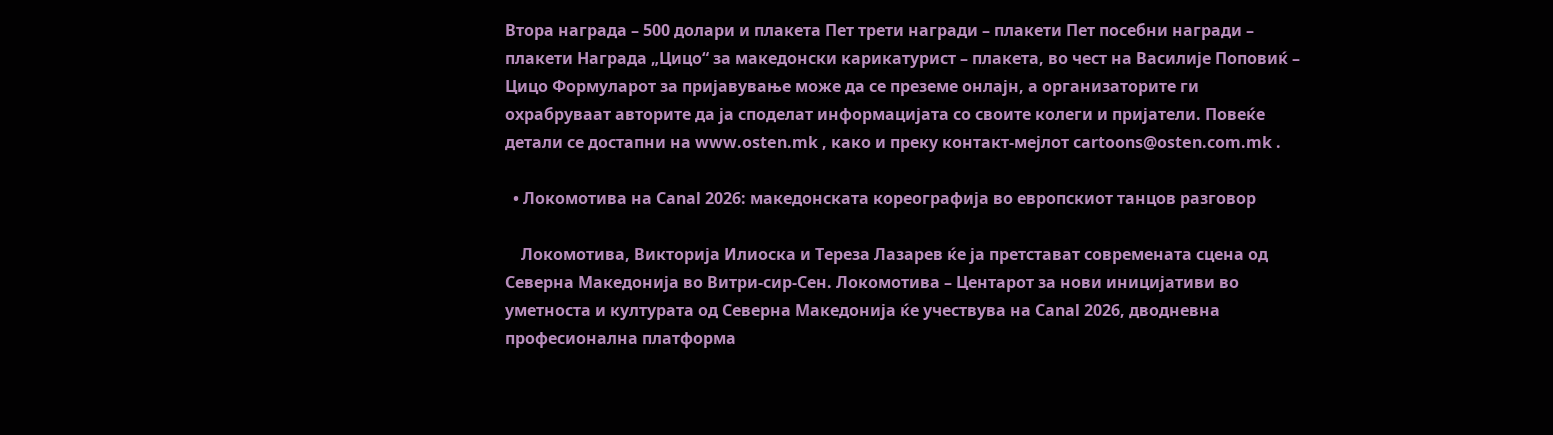Втора награда – 500 долари и плакета Пет трети награди – плакети Пет посебни награди – плакети Награда „Цицо“ за македонски карикатурист – плакета, во чест на Василије Поповиќ – Цицо Формуларот за пријавување може да се преземе онлајн, а организаторите ги охрабруваат авторите да ја споделат информацијата со своите колеги и пријатели. Повеќе детали се достапни на www.osten.mk , како и преку контакт-мејлот cartoons@osten.com.mk .

  • Локомотива на Canal 2026: македонската кореографија во европскиот танцов разговор

    Локомотива, Викторија Илиоска и Тереза Лазарев ќе ја претстават современата сцена од Северна Македонија во Витри-сир-Сен. Локомотива – Центарот за нови иницијативи во уметноста и културата од Северна Македонија ќе учествува на Canal 2026, дводневна професионална платформа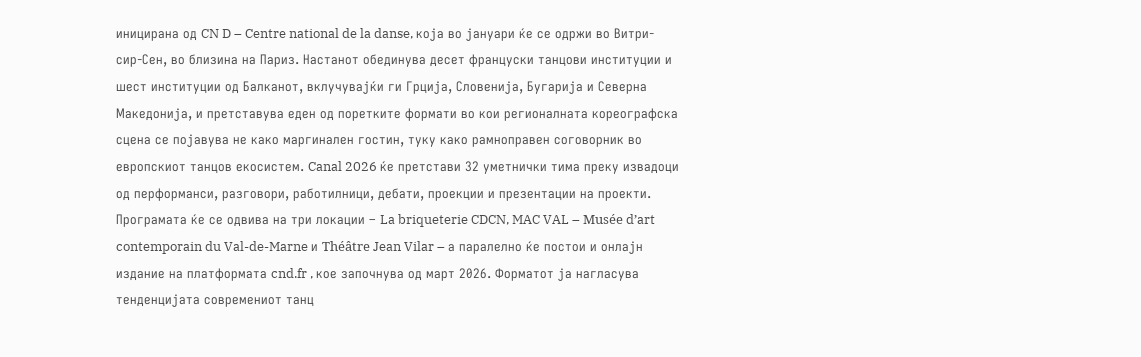иницирана од CN D – Centre national de la danse, која во јануари ќе се одржи во Витри-сир-Сен, во близина на Париз. Настанот обединува десет француски танцови институции и шест институции од Балканот, вклучувајќи ги Грција, Словенија, Бугарија и Северна Македонија, и претставува еден од поретките формати во кои регионалната кореографска сцена се појавува не како маргинален гостин, туку како рамноправен соговорник во европскиот танцов екосистем. Canal 2026 ќе претстави 32 уметнички тима преку извадоци од перформанси, разговори, работилници, дебати, проекции и презентации на проекти. Програмата ќе се одвива на три локации – La briqueterie CDCN, MAC VAL – Musée d’art contemporain du Val-de-Marne и Théâtre Jean Vilar – а паралелно ќе постои и онлајн издание на платформата cnd.fr , кое започнува од март 2026. Форматот ја нагласува тенденцијата современиот танц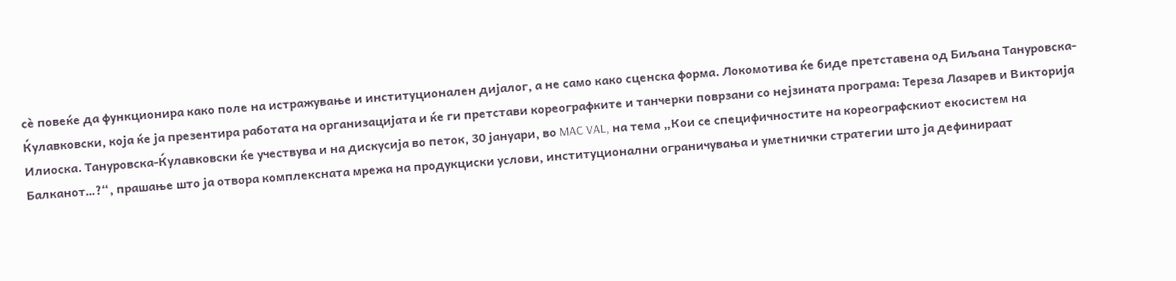сè повеќе да функционира како поле на истражување и институционален дијалог, а не само како сценска форма. Локомотива ќе биде претставена од Биљана Тануровска-Ќулавковски, која ќе ја презентира работата на организацијата и ќе ги претстави кореографките и танчерки поврзани со нејзината програма: Тереза Лазарев и Викторија Илиоска. Тануровска-Ќулавковски ќе учествува и на дискусија во петок, 30 јануари, во MAC VAL, на тема „Кои се специфичностите на кореографскиот екосистем на Балканот…?“, прашање што ја отвора комплексната мрежа на продукциски услови, институционални ограничувања и уметнички стратегии што ја дефинираат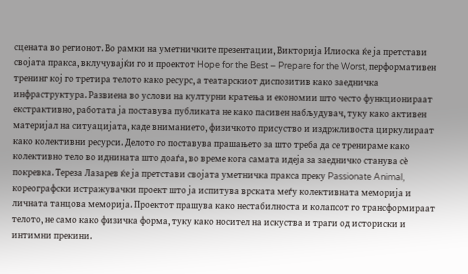сцената во регионот. Во рамки на уметничките презентации, Викторија Илиоска ќе ја претстави својата пракса, вклучувајќи го и проектот Hope for the Best – Prepare for the Worst, перформативен тренинг кој го третира телото како ресурс, а театарскиот диспозитив како заедничка инфраструктура. Развиена во услови на културни кратења и економии што често функционираат екстрактивно, работата ја поставува публиката не како пасивен набљудувач, туку како активен материјал на ситуацијата, каде вниманието, физичкото присуство и издржливоста циркулираат како колективни ресурси. Делото го поставува прашањето за што треба да се тренираме како колективно тело во иднината што доаѓа, во време кога самата идеја за заедничко станува сè покревка. Тереза Лазарев ќе ја претстави својата уметничка пракса преку Passionate Animal, кореографски истражувачки проект што ја испитува врската меѓу колективната меморија и личната танцова меморија. Проектот прашува како нестабилноста и колапсот го трансформираат телото, не само како физичка форма, туку како носител на искуства и траги од историски и интимни прекини.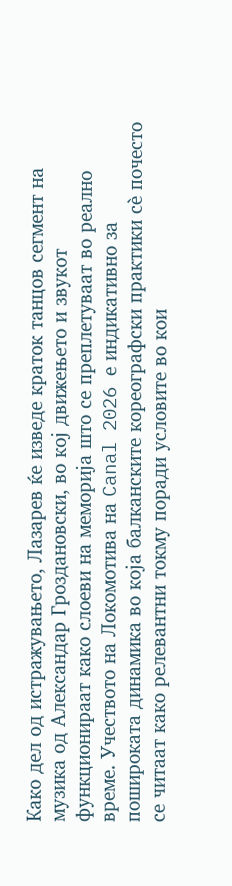Како дел од истражувањето, Лазарев ќе изведе краток танцов сегмент на музика од Александар Гроздановски, во кој движењето и звукот функционираат како слоеви на меморија што се преплетуваат во реално време. Учеството на Локомотива на Canal 2026 е индикативно за пошироката динамика во која балканските кореографски практики сè почесто се читаат како релевантни токму поради условите во кои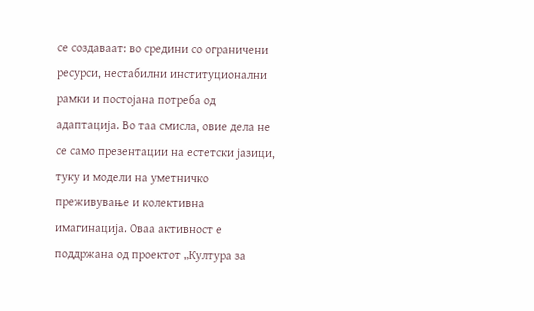се создаваат: во средини со ограничени ресурси, нестабилни институционални рамки и постојана потреба од адаптација. Во таа смисла, овие дела не се само презентации на естетски јазици, туку и модели на уметничко преживување и колективна имагинација. Оваа активност е поддржана од проектот „Култура за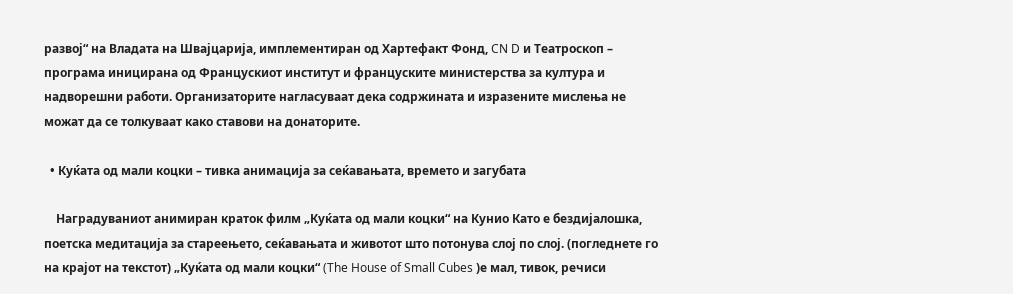развој“ на Владата на Швајцарија, имплементиран од Хартефакт Фонд, CN D и Театроскоп – програма иницирана од Францускиот институт и француските министерства за култура и надворешни работи. Организаторите нагласуваат дека содржината и изразените мислења не можат да се толкуваат како ставови на донаторите.

  • Куќата од мали коцки – тивка анимација за сеќавањата, времето и загубата

    Наградуваниот анимиран краток филм „Куќата од мали коцки“ на Кунио Като е бездијалошка, поетска медитација за стареењето, сеќавањата и животот што потонува слој по слој. (погледнете го на крајот на текстот) „Куќата од мали коцки“ (The House of Small Cubes )е мал, тивок, речиси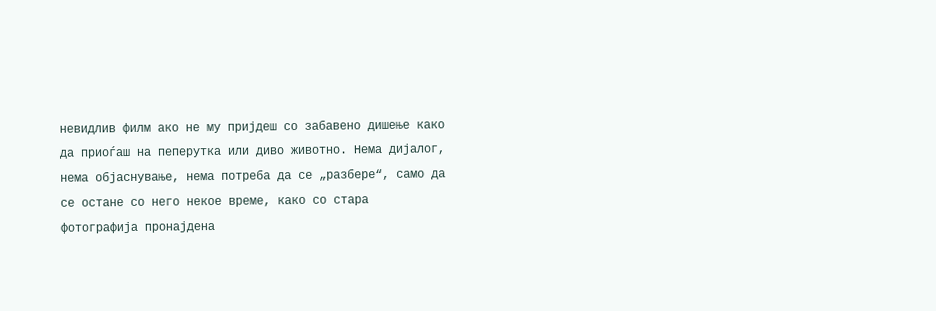невидлив филм ако не му пријдеш со забавено дишење како да приоѓаш на пеперутка или диво животно. Нема дијалог, нема објаснување, нема потреба да се „разбере“, само да се остане со него некое време, како со стара фотографија пронајдена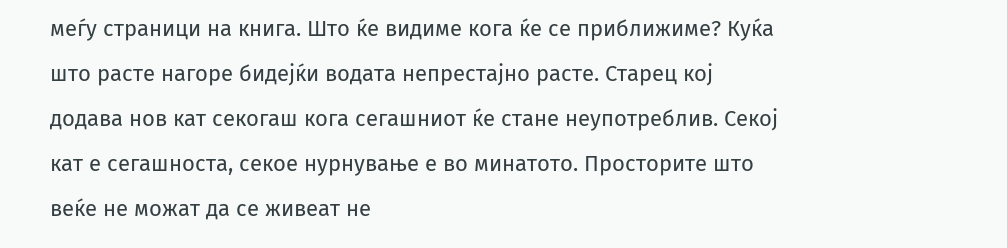меѓу страници на книга. Што ќе видиме кога ќе се приближиме? Куќа што расте нагоре бидејќи водата непрестајно расте. Старец кој додава нов кат секогаш кога сегашниот ќе стане неупотреблив. Секој кат е сегашноста, секое нурнување е во минатото. Просторите што веќе не можат да се живеат не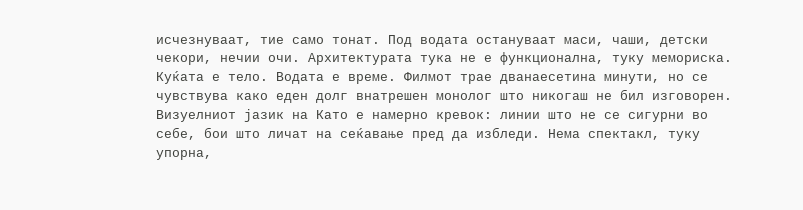исчезнуваат, тие само тонат. Под водата остануваат маси, чаши, детски чекори, нечии очи. Архитектурата тука не е функционална, туку мемориска. Куќата е тело. Водата е време. Филмот трае дванаесетина минути, но се чувствува како еден долг внатрешен монолог што никогаш не бил изговорен. Визуелниот јазик на Като е намерно кревок: линии што не се сигурни во себе, бои што личат на сеќавање пред да избледи. Нема спектакл, туку упорна,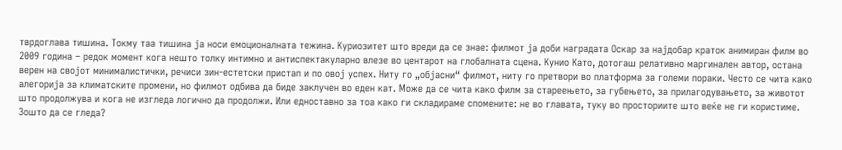тврдоглава тишина. Токму таа тишина ја носи емоционалната тежина. Куриозитет што вреди да се знае: филмот ја доби наградата Оскар за најдобар краток анимиран филм во 2009 година – редок момент кога нешто толку интимно и антиспектакуларно влезе во центарот на глобалната сцена. Кунио Като, дотогаш релативно маргинален автор, остана верен на својот минималистички, речиси зин-естетски пристап и по овој успех. Ниту го „објасни“ филмот, ниту го претвори во платформа за големи пораки. Често се чита како алегорија за климатските промени, но филмот одбива да биде заклучен во еден кат. Може да се чита како филм за стареењето, за губењето, за прилагодувањето, за животот што продолжува и кога не изгледа логично да продолжи. Или едноставно за тоа како ги складираме спомените: не во главата, туку во просториите што веќе не ги користиме. Зошто да се гледа?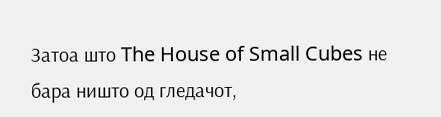Затоа што The House of Small Cubes не бара ништо од гледачот,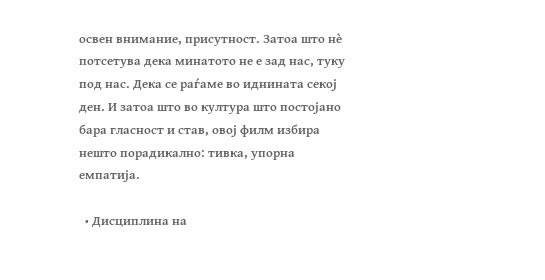освен внимание, присутност. Затоа што нè потсетува дека минатото не е зад нас, туку под нас. Дека се раѓаме во иднината секој ден. И затоа што во култура што постојано бара гласност и став, овој филм избира нешто порадикално: тивка, упорна емпатија.

  • Дисциплина на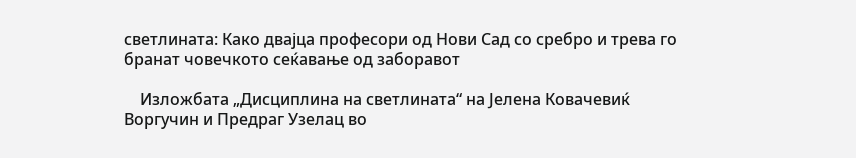светлината: Како двајца професори од Нови Сад со сребро и трева го бранат човечкото сеќавање од заборавот

    Изложбата „Дисциплина на светлината“ на Јелена Ковачевиќ Воргучин и Предраг Узелац во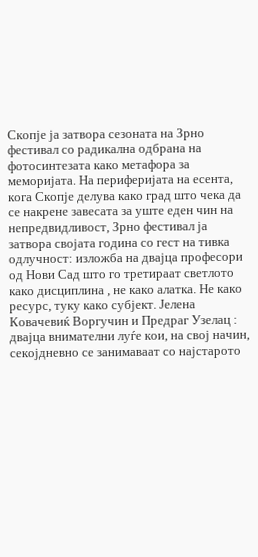Скопје ја затвора сезоната на Зрно фестивал со радикална одбрана на фотосинтезата како метафора за меморијата. На периферијата на есента, кога Скопје делува како град што чека да се накрене завесата за уште еден чин на непредвидливост, Зрно фестивал ја затвора својата година со гест на тивка одлучност: изложба на двајца професори од Нови Сад што го третираат светлото како дисциплина , не како алатка. Не како ресурс, туку како субјект. Јелена Ковачевиќ Воргучин и Предраг Узелац : двајца внимателни луѓе кои, на свој начин, секојдневно се занимаваат со најстарото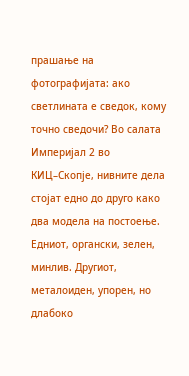прашање на фотографијата: ако светлината е сведок, кому точно сведочи? Во салата Империјал 2 во КИЦ–Скопје, нивните дела стојат едно до друго како два модела на постоење. Едниот, органски, зелен, минлив. Другиот, металоиден, упорен, но длабоко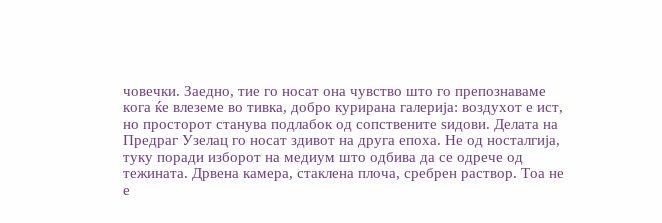човечки. Заедно, тие го носат она чувство што го препознаваме кога ќе влеземе во тивка, добро курирана галерија: воздухот е ист, но просторот станува подлабок од сопствените ѕидови. Делата на Предраг Узелац го носат здивот на друга епоха. Не од носталгија, туку поради изборот на медиум што одбива да се одрече од тежината. Дрвена камера, стаклена плоча, сребрен раствор. Тоа не е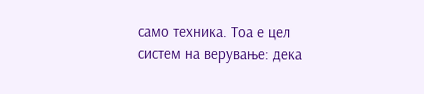само техника. Тоа е цел систем на верување: дека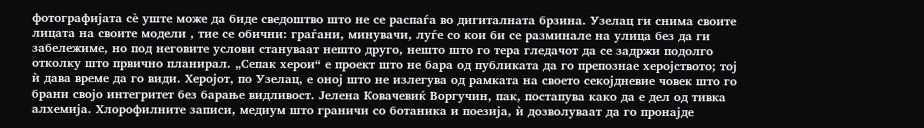фотографијата сè уште може да биде сведоштво што не се распаѓа во дигиталната брзина. Узелац ги снима своите лицата на своите модели , тие се обични: граѓани, минувачи, луѓе со кои би се разминале на улица без да ги забележиме, но под неговите услови стануваат нешто друго, нешто што го тера гледачот да се задржи подолго отколку што првично планирал. „Сепак херои“ е проект што не бара од публиката да го препознае херојството; тој ѝ дава време да го види. Херојот, по Узелац, е оној што не излегува од рамката на своето секојдневие човек што го брани својо интегритет без барање видливост. Јелена Ковачевиќ Воргучин, пак, постапува како да е дел од тивка алхемија. Хлорофилните записи, медиум што граничи со ботаника и поезија, ѝ дозволуваат да го пронајде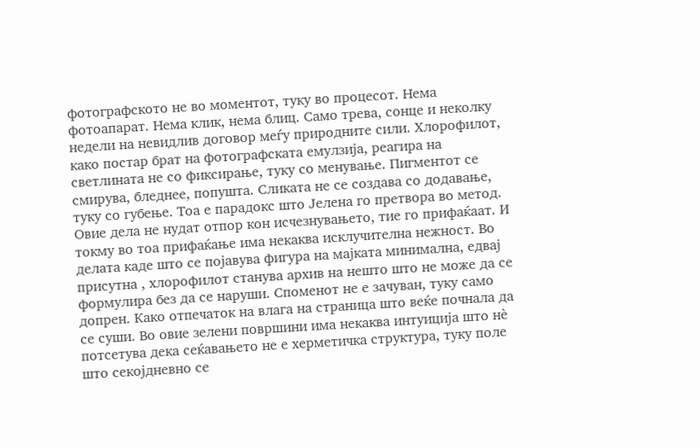фотографското не во моментот, туку во процесот. Нема фотоапарат. Нема клик, нема блиц. Само трева, сонце и неколку недели на невидлив договор меѓу природните сили. Хлорофилот, како постар брат на фотографската емулзија, реагира на светлината не со фиксирање, туку со менување. Пигментот се смирува, бледнее, попушта. Сликата не се создава со додавање, туку со губење. Тоа е парадокс што Јелена го претвора во метод. Овие дела не нудат отпор кон исчезнувањето, тие го прифаќаат. И токму во тоа прифаќање има некаква исклучителна нежност. Во делата каде што се појавува фигура на мајката минимална, едвај присутна , хлорофилот станува архив на нешто што не може да се формулира без да се наруши. Споменот не е зачуван, туку само допрен. Како отпечаток на влага на страница што веќе почнала да се суши. Во овие зелени површини има некаква интуиција што нè потсетува дека сеќавањето не е херметичка структура, туку поле што секојдневно се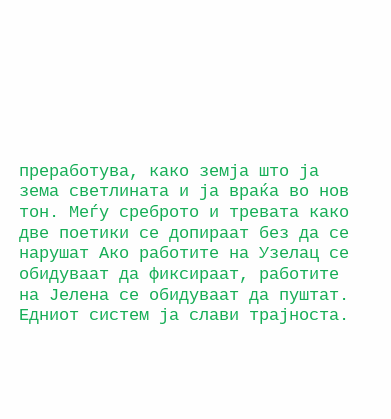преработува, како земја што ја зема светлината и ја враќа во нов тон. Меѓу среброто и тревата како две поетики се допираат без да се нарушат Ако работите на Узелац се обидуваат да фиксираат, работите на Јелена се обидуваат да пуштат. Едниот систем ја слави трајноста.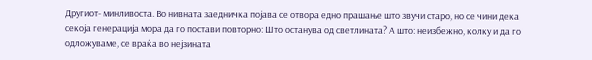Другиот- минливоста. Во нивната заедничка појава се отвора едно прашање што звучи старо, но се чини дека секоја генерација мора да го постави повторно: Што останува од светлината? А што: неизбежно, колку и да го одложуваме, се враќа во нејзината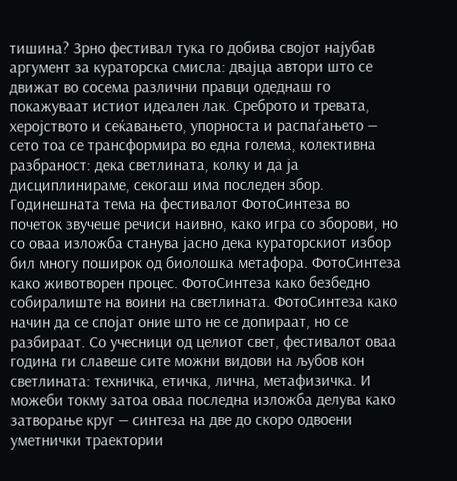тишина? Зрно фестивал тука го добива својот најубав аргумент за кураторска смисла: двајца автори што се движат во сосема различни правци одеднаш го покажуваат истиот идеален лак. Среброто и тревата, херојството и сеќавањето, упорноста и распаѓањето — сето тоа се трансформира во една голема, колективна разбраност: дека светлината, колку и да ја дисциплинираме, секогаш има последен збор. Годинешната тема на фестивалот ФотоСинтеза во почеток звучеше речиси наивно, како игра со зборови, но со оваа изложба станува јасно дека кураторскиот избор бил многу поширок од биолошка метафора. ФотоСинтеза како животворен процес. ФотоСинтеза како безбедно собиралиште на воини на светлината. ФотоСинтеза како начин да се спојат оние што не се допираат, но се разбираат. Со учесници од целиот свет, фестивалот оваа година ги славеше сите можни видови на љубов кон светлината: техничка, етичка, лична, метафизичка. И можеби токму затоа оваа последна изложба делува како затворање круг — синтеза на две до скоро одвоени уметнички траектории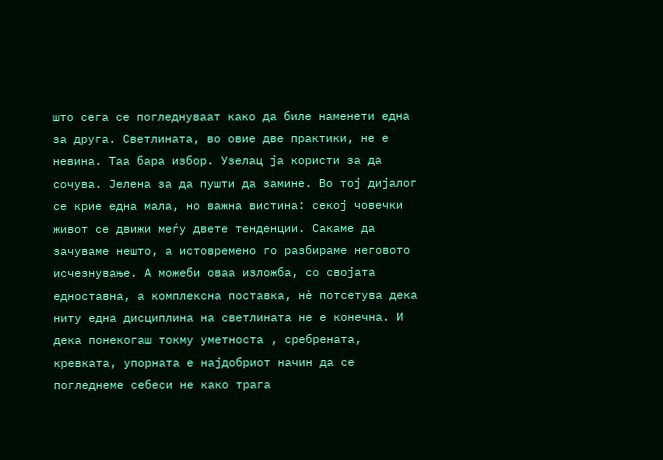што сега се погледнуваат како да биле наменети една за друга. Светлината, во овие две практики, не е невина. Таа бара избор. Узелац ја користи за да сочува. Јелена за да пушти да замине. Во тој дијалог се крие една мала, но важна вистина: секој човечки живот се движи меѓу двете тенденции. Сакаме да зачуваме нешто, а истовремено го разбираме неговото исчезнување. А можеби оваа изложба, со својата едноставна, а комплексна поставка, нè потсетува дека ниту една дисциплина на светлината не е конечна. И дека понекогаш токму уметноста , сребрената, кревката, упорната е најдобриот начин да се погледнеме себеси не како трага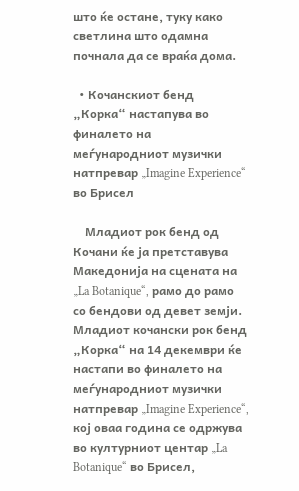што ќе остане, туку како светлина што одамна почнала да се враќа дома.

  • Кочанскиот бенд „Корка“ настапува во финалето на меѓународниот музички натпревар „Imagine Experience“ во Брисел

    Младиот рок бенд од Кочани ќе ја претставува Македонија на сцената на „La Botanique“, рамо до рамо со бендови од девет земји. Младиот кочански рок бенд „Корка“ на 14 декември ќе настапи во финалето на меѓународниот музички натпревар „Imagine Experience“, кој оваа година се одржува во културниот центар „La Botanique“ во Брисел,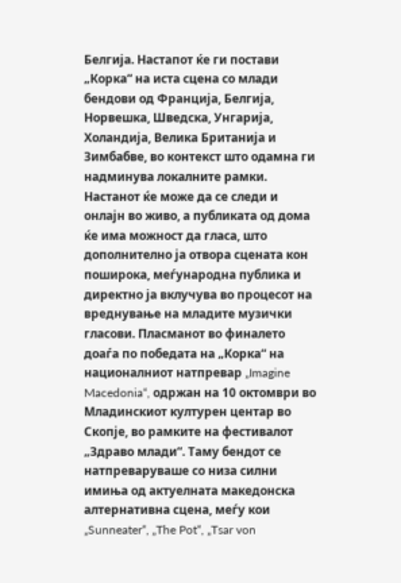Белгија. Настапот ќе ги постави „Корка“ на иста сцена со млади бендови од Франција, Белгија, Норвешка, Шведска, Унгарија, Холандија, Велика Британија и Зимбабве, во контекст што одамна ги надминува локалните рамки. Настанот ќе може да се следи и онлајн во живо, а публиката од дома ќе има можност да гласа, што дополнително ја отвора сцената кон поширока, меѓународна публика и директно ја вклучува во процесот на вреднување на младите музички гласови. Пласманот во финалето доаѓа по победата на „Корка“ на националниот натпревар „Imagine Macedonia“, одржан на 10 октомври во Младинскиот културен центар во Скопје, во рамките на фестивалот „Здраво млади“. Таму бендот се натпреваруваше со низа силни имиња од актуелната македонска алтернативна сцена, меѓу кои „Sunneater“, „The Pot“, „Tsar von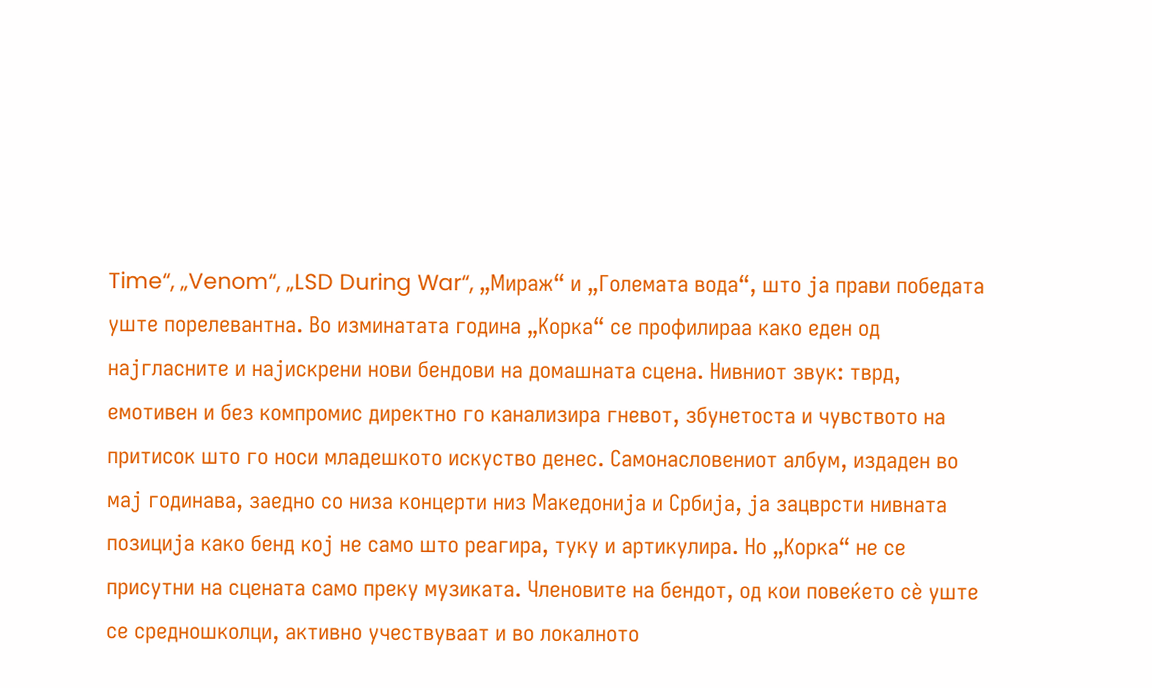Time“, „Venom“, „LSD During War“, „Мираж“ и „Големата вода“, што ја прави победата уште порелевантна. Во изминатата година „Корка“ се профилираа како еден од најгласните и најискрени нови бендови на домашната сцена. Нивниот звук: тврд, емотивен и без компромис директно го канализира гневот, збунетоста и чувството на притисок што го носи младешкото искуство денес. Самонасловениот албум, издаден во мај годинава, заедно со низа концерти низ Македонија и Србија, ја зацврсти нивната позиција како бенд кој не само што реагира, туку и артикулира. Но „Корка“ не се присутни на сцената само преку музиката. Членовите на бендот, од кои повеќето сè уште се средношколци, активно учествуваат и во локалното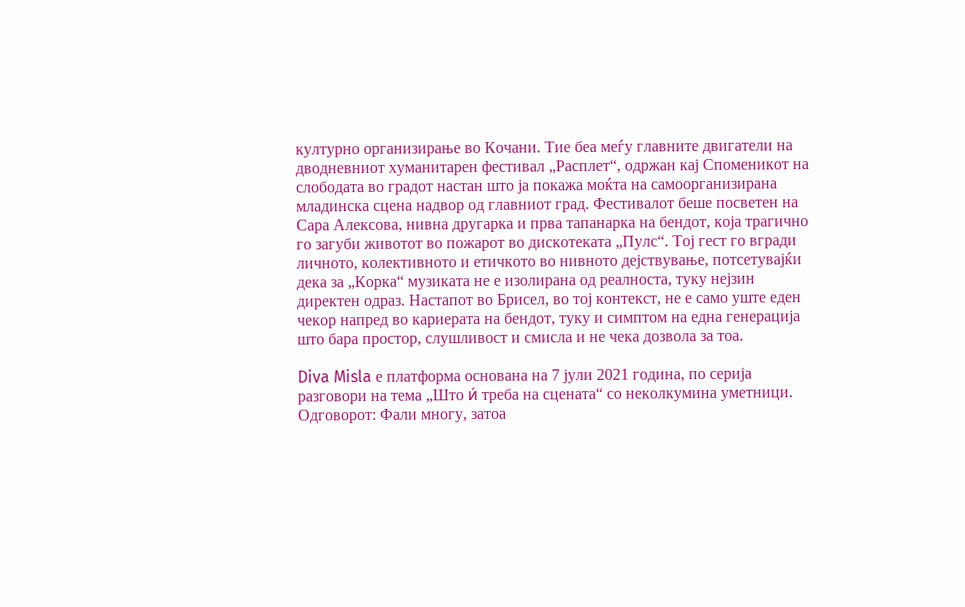културно организирање во Кочани. Тие беа меѓу главните двигатели на дводневниот хуманитарен фестивал „Расплет“, одржан кај Споменикот на слободата во градот настан што ја покажа моќта на самоорганизирана младинска сцена надвор од главниот град. Фестивалот беше посветен на Сара Алексова, нивна другарка и прва тапанарка на бендот, која трагично го загуби животот во пожарот во дискотеката „Пулс“. Тој гест го вгради личното, колективното и етичкото во нивното дејствување, потсетувајќи дека за „Корка“ музиката не е изолирана од реалноста, туку нејзин директен одраз. Настапот во Брисел, во тој контекст, не е само уште еден чекор напред во кариерата на бендот, туку и симптом на една генерација што бара простор, слушливост и смисла и не чека дозвола за тоа.

Diva Misla е платформа основана на 7 јули 2021 година, по серија разговори на тема „Што и́ треба на сцената“ со неколкумина уметници. Одговорот: Фали многу, затоа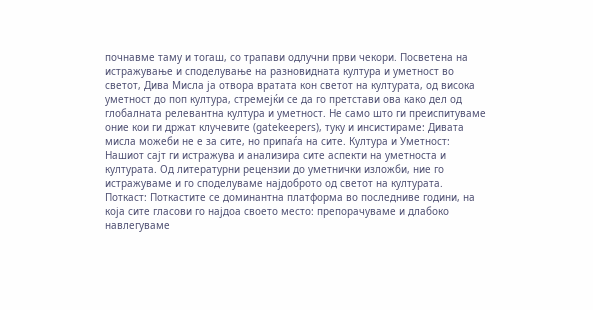почнавме таму и тогаш, со трапави одлучни први чекори. Посветена на истражување и споделување на разновидната култура и уметност во светот, Дива Мисла ја отвора вратата кон светот на културата, од висока уметност до поп култура, стремејќи се да го претстави ова како дел од глобалната релевантна култура и уметност. Не само што ги преиспитуваме оние кои ги држат клучевите (gatekeepers), туку и инсистираме: Дивата мисла можеби не е за сите, но припаѓа на сите. Култура и Уметност: Нашиот сајт ги истражува и анализира сите аспекти на уметноста и културата. Од литературни рецензии до уметнички изложби, ние го истражуваме и го споделуваме најдоброто од светот на културата. Поткаст: Поткастите се доминантна платформа во последниве години, на која сите гласови го најдоа своето место: препорачуваме и длабоко навлегуваме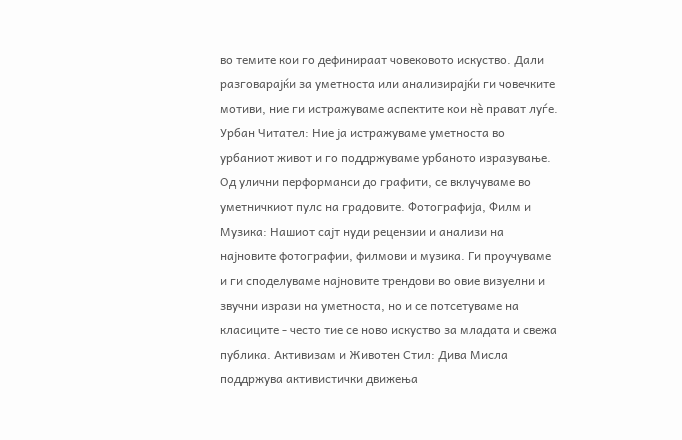во темите кои го дефинираат човековото искуство. Дали разговарајќи за уметноста или анализирајќи ги човечките мотиви, ние ги истражуваме аспектите кои нè прават луѓе. Урбан Читател: Ние ја истражуваме уметноста во урбаниот живот и го поддржуваме урбаното изразување. Од улични перформанси до графити, се вклучуваме во уметничкиот пулс на градовите. Фотографија, Филм и Музика: Нашиот сајт нуди рецензии и анализи на најновите фотографии, филмови и музика. Ги проучуваме и ги споделуваме најновите трендови во овие визуелни и звучни изрази на уметноста, но и се потсетуваме на класиците - често тие се ново искуство за младата и свежа публика. Активизам и Животен Стил: Дива Мисла поддржува активистички движења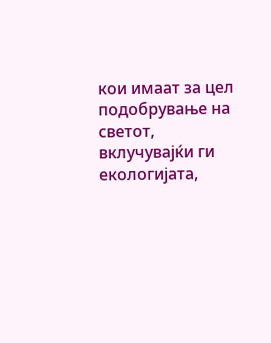кои имаат за цел подобрување на светот, вклучувајќи ги екологијата,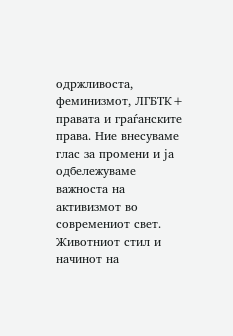одржливоста, феминизмот, ЛГБТК+ правата и граѓанските права. Ние внесуваме глас за промени и ја одбележуваме важноста на активизмот во современиот свет. Животниот стил и начинот на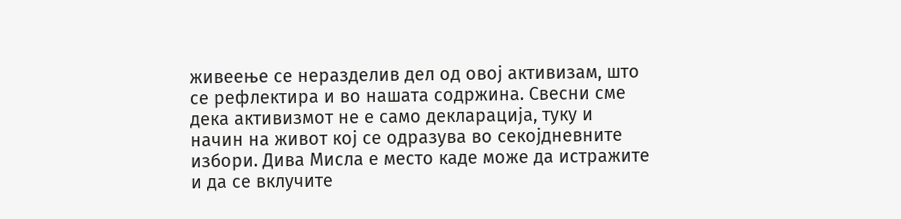живеење се неразделив дел од овој активизам, што се рефлектира и во нашата содржина. Свесни сме дека активизмот не е само декларација, туку и начин на живот кој се одразува во секојдневните избори. Дива Мисла е место каде може да истражите и да се вклучите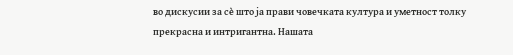во дискусии за сè што ја прави човечката култура и уметност толку прекрасна и интригантна. Нашата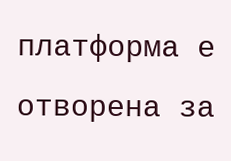платформа е отворена за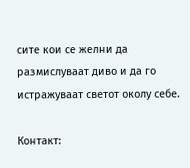сите кои се желни да размислуваат диво и да го истражуваат светот околу себе.

Контакт: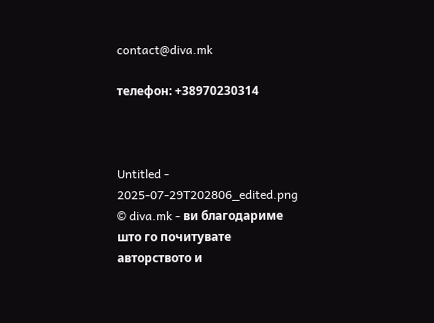contact@diva.mk

телефон: +38970230314



Untitled - 2025-07-29T202806_edited.png
© diva.mk - ви благодариме што го почитувате авторството и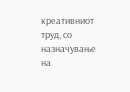креативниот труд, со назначување на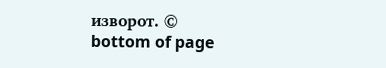изворот. ©
bottom of page